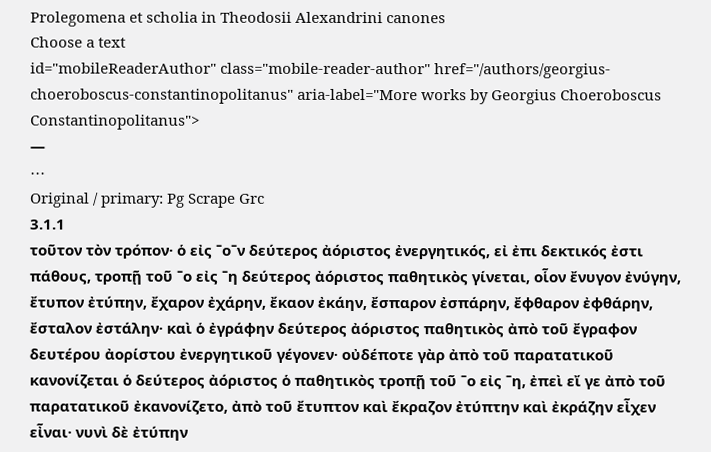Prolegomena et scholia in Theodosii Alexandrini canones
Choose a text
id="mobileReaderAuthor" class="mobile-reader-author" href="/authors/georgius-choeroboscus-constantinopolitanus" aria-label="More works by Georgius Choeroboscus Constantinopolitanus">
—
⋯
Original / primary: Pg Scrape Grc
3.1.1
τοῦτον τὸν τρόπον· ὁ εἰς ˉοˉν δεύτερος ἀόριστος ἐνεργητικός, εἰ ἐπι δεκτικός ἐστι πάθους, τροπῇ τοῦ ˉο εἰς ˉη δεύτερος ἀόριστος παθητικὸς γίνεται, οἷον ἔνυγον ἐνύγην, ἔτυπον ἐτύπην, ἔχαρον ἐχάρην, ἔκαον ἐκάην, ἔσπαρον ἐσπάρην, ἔφθαρον ἐφθάρην, ἔσταλον ἐστάλην· καὶ ὁ ἐγράφην δεύτερος ἀόριστος παθητικὸς ἀπὸ τοῦ ἔγραφον δευτέρου ἀορίστου ἐνεργητικοῦ γέγονεν· οὐδέποτε γὰρ ἀπὸ τοῦ παρατατικοῦ κανονίζεται ὁ δεύτερος ἀόριστος ὁ παθητικὸς τροπῇ τοῦ ˉο εἰς ˉη, ἐπεὶ εἴ γε ἀπὸ τοῦ παρατατικοῦ ἐκανονίζετο, ἀπὸ τοῦ ἔτυπτον καὶ ἔκραζον ἐτύπτην καὶ ἐκράζην εἶχεν εἶναι· νυνὶ δὲ ἐτύπην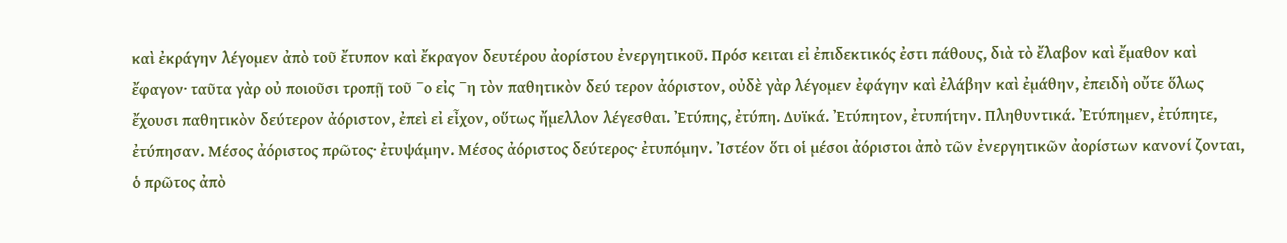καὶ ἐκράγην λέγομεν ἀπὸ τοῦ ἔτυπον καὶ ἔκραγον δευτέρου ἀορίστου ἐνεργητικοῦ. Πρόσ κειται εἰ ἐπιδεκτικός ἐστι πάθους, διὰ τὸ ἔλαβον καὶ ἔμαθον καὶ ἔφαγον· ταῦτα γὰρ οὐ ποιοῦσι τροπῇ τοῦ ˉο εἰς ˉη τὸν παθητικὸν δεύ τερον ἀόριστον, οὐδὲ γὰρ λέγομεν ἐφάγην καὶ ἐλάβην καὶ ἐμάθην, ἐπειδὴ οὔτε ὅλως ἔχουσι παθητικὸν δεύτερον ἀόριστον, ἐπεὶ εἰ εἶχον, οὕτως ἤμελλον λέγεσθαι. Ἐτύπης, ἐτύπη. Δυϊκά. Ἐτύπητον, ἐτυπήτην. Πληθυντικά. Ἐτύπημεν, ἐτύπητε, ἐτύπησαν. Μέσος ἀόριστος πρῶτος· ἐτυψάμην. Μέσος ἀόριστος δεύτερος· ἐτυπόμην. Ἰστέον ὅτι οἱ μέσοι ἀόριστοι ἀπὸ τῶν ἐνεργητικῶν ἀορίστων κανονί ζονται, ὁ πρῶτος ἀπὸ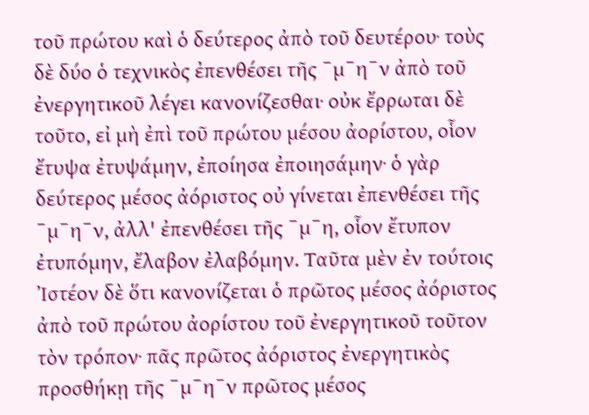τοῦ πρώτου καὶ ὁ δεύτερος ἀπὸ τοῦ δευτέρου· τοὺς δὲ δύο ὁ τεχνικὸς ἐπενθέσει τῆς ˉμˉηˉν ἀπὸ τοῦ ἐνεργητικοῦ λέγει κανονίζεσθαι· οὐκ ἔρρωται δὲ τοῦτο, εἰ μὴ ἐπὶ τοῦ πρώτου μέσου ἀορίστου, οἷον ἔτυψα ἐτυψάμην, ἐποίησα ἐποιησάμην· ὁ γὰρ δεύτερος μέσος ἀόριστος οὐ γίνεται ἐπενθέσει τῆς ˉμˉηˉν, ἀλλ' ἐπενθέσει τῆς ˉμˉη, οἷον ἔτυπον ἐτυπόμην, ἔλαβον ἐλαβόμην. Ταῦτα μὲν ἐν τούτοις Ἰστέον δὲ ὅτι κανονίζεται ὁ πρῶτος μέσος ἀόριστος ἀπὸ τοῦ πρώτου ἀορίστου τοῦ ἐνεργητικοῦ τοῦτον τὸν τρόπον· πᾶς πρῶτος ἀόριστος ἐνεργητικὸς προσθήκῃ τῆς ˉμˉηˉν πρῶτος μέσος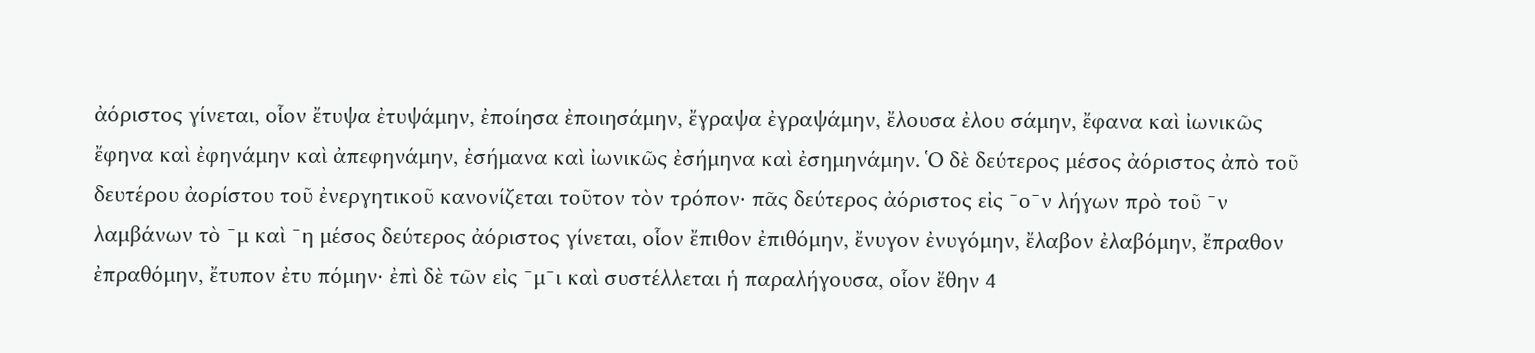ἀόριστος γίνεται, οἷον ἔτυψα ἐτυψάμην, ἐποίησα ἐποιησάμην, ἔγραψα ἐγραψάμην, ἔλουσα ἐλου σάμην, ἔφανα καὶ ἰωνικῶς ἔφηνα καὶ ἐφηνάμην καὶ ἀπεφηνάμην, ἐσήμανα καὶ ἰωνικῶς ἐσήμηνα καὶ ἐσημηνάμην. Ὁ δὲ δεύτερος μέσος ἀόριστος ἀπὸ τοῦ δευτέρου ἀορίστου τοῦ ἐνεργητικοῦ κανονίζεται τοῦτον τὸν τρόπον· πᾶς δεύτερος ἀόριστος εἰς ˉοˉν λήγων πρὸ τοῦ ˉν λαμβάνων τὸ ˉμ καὶ ˉη μέσος δεύτερος ἀόριστος γίνεται, οἷον ἔπιθον ἐπιθόμην, ἔνυγον ἐνυγόμην, ἔλαβον ἐλαβόμην, ἔπραθον ἐπραθόμην, ἔτυπον ἐτυ πόμην· ἐπὶ δὲ τῶν εἰς ˉμˉι καὶ συστέλλεται ἡ παραλήγουσα, οἷον ἔθην 4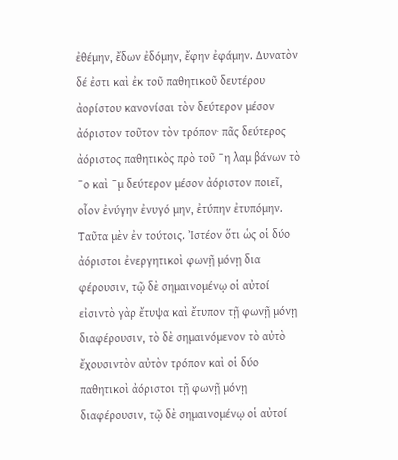ἐθέμην, ἔδων ἐδόμην, ἔφην ἐφάμην. Δυνατὸν δέ ἐστι καὶ ἐκ τοῦ παθητικοῦ δευτέρου ἀορίστου κανονίσαι τὸν δεύτερον μέσον ἀόριστον τοῦτον τὸν τρόπον· πᾶς δεύτερος ἀόριστος παθητικὸς πρὸ τοῦ ˉη λαμ βάνων τὸ ˉο καὶ ˉμ δεύτερον μέσον ἀόριστον ποιεῖ, οἷον ἐνύγην ἐνυγό μην, ἐτύπην ἐτυπόμην. Ταῦτα μὲν ἐν τούτοις. Ἰστέον ὅτι ὡς οἱ δύο ἀόριστοι ἐνεργητικοὶ φωνῇ μόνῃ δια φέρουσιν, τῷ δὲ σημαινομένῳ οἱ αὐτοί εἰσιντὸ γὰρ ἔτυψα καὶ ἔτυπον τῇ φωνῇ μόνῃ διαφέρουσιν, τὸ δὲ σημαινόμενον τὸ αὐτὸ ἔχουσιντὸν αὐτὸν τρόπον καὶ οἱ δύο παθητικοὶ ἀόριστοι τῇ φωνῇ μόνῃ διαφέρουσιν, τῷ δὲ σημαινομένῳ οἱ αὐτοί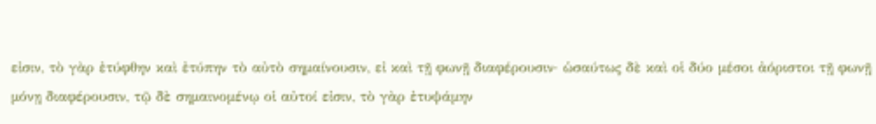εἰσιν, τὸ γὰρ ἐτύφθην καὶ ἐτύπην τὸ αὐτὸ σημαίνουσιν, εἰ καὶ τῇ φωνῇ διαφέρουσιν· ὡσαύτως δὲ καὶ οἱ δύο μέσοι ἀόριστοι τῇ φωνῇ μόνῃ διαφέρουσιν, τῷ δὲ σημαινομένῳ οἱ αὐτοί εἰσιν, τὸ γὰρ ἐτυψάμην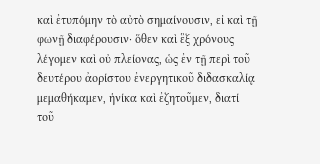καὶ ἐτυπόμην τὸ αὐτὸ σημαίνουσιν, εἰ καὶ τῇ φωνῇ διαφέρουσιν· ὅθεν καὶ ἓξ χρόνους λέγομεν καὶ οὐ πλείονας, ὡς ἐν τῇ περὶ τοῦ δευτέρου ἀορίστου ἐνεργητικοῦ διδασκαλίᾳ μεμαθήκαμεν, ἡνίκα καὶ ἐζητοῦμεν, διατί τοῦ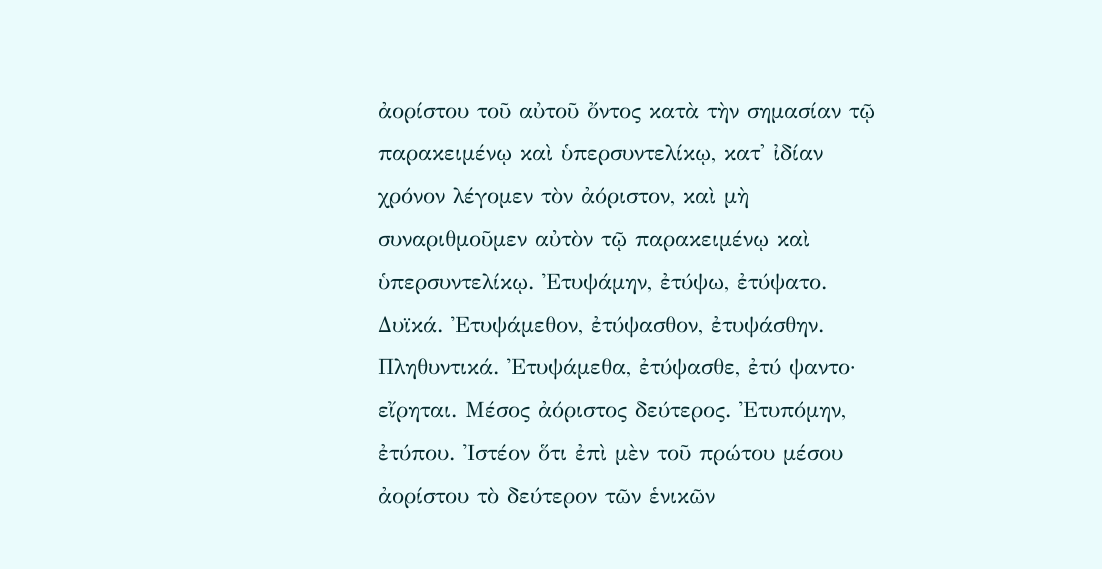ἀορίστου τοῦ αὐτοῦ ὄντος κατὰ τὴν σημασίαν τῷ παρακειμένῳ καὶ ὑπερσυντελίκῳ, κατ' ἰδίαν χρόνον λέγομεν τὸν ἀόριστον, καὶ μὴ συναριθμοῦμεν αὐτὸν τῷ παρακειμένῳ καὶ ὑπερσυντελίκῳ. Ἐτυψάμην, ἐτύψω, ἐτύψατο. Δυϊκά. Ἐτυψάμεθον, ἐτύψασθον, ἐτυψάσθην. Πληθυντικά. Ἐτυψάμεθα, ἐτύψασθε, ἐτύ ψαντο· εἴρηται. Μέσος ἀόριστος δεύτερος. Ἐτυπόμην, ἐτύπου. Ἰστέον ὅτι ἐπὶ μὲν τοῦ πρώτου μέσου ἀορίστου τὸ δεύτερον τῶν ἑνικῶν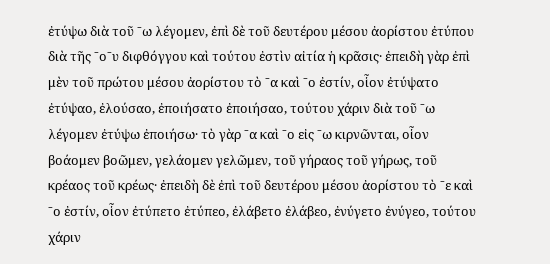ἐτύψω διὰ τοῦ ˉω λέγομεν, ἐπὶ δὲ τοῦ δευτέρου μέσου ἀορίστου ἐτύπου διὰ τῆς ˉοˉυ διφθόγγου καὶ τούτου ἐστὶν αἰτία ἡ κρᾶσις· ἐπειδὴ γὰρ ἐπὶ μὲν τοῦ πρώτου μέσου ἀορίστου τὸ ˉα καὶ ˉο ἐστίν, οἷον ἐτύψατο ἐτύψαο, ἐλούσαο, ἐποιήσατο ἐποιήσαο, τούτου χάριν διὰ τοῦ ˉω λέγομεν ἐτύψω ἐποιήσω· τὸ γὰρ ˉα καὶ ˉο εἰς ˉω κιρνῶνται, οἷον βοάομεν βοῶμεν, γελάομεν γελῶμεν, τοῦ γήραος τοῦ γήρως, τοῦ κρέαος τοῦ κρέως· ἐπειδὴ δὲ ἐπὶ τοῦ δευτέρου μέσου ἀορίστου τὸ ˉε καὶ ˉο ἐστίν, οἷον ἐτύπετο ἐτύπεο, ἐλάβετο ἐλάβεο, ἐνύγετο ἐνύγεο, τούτου χάριν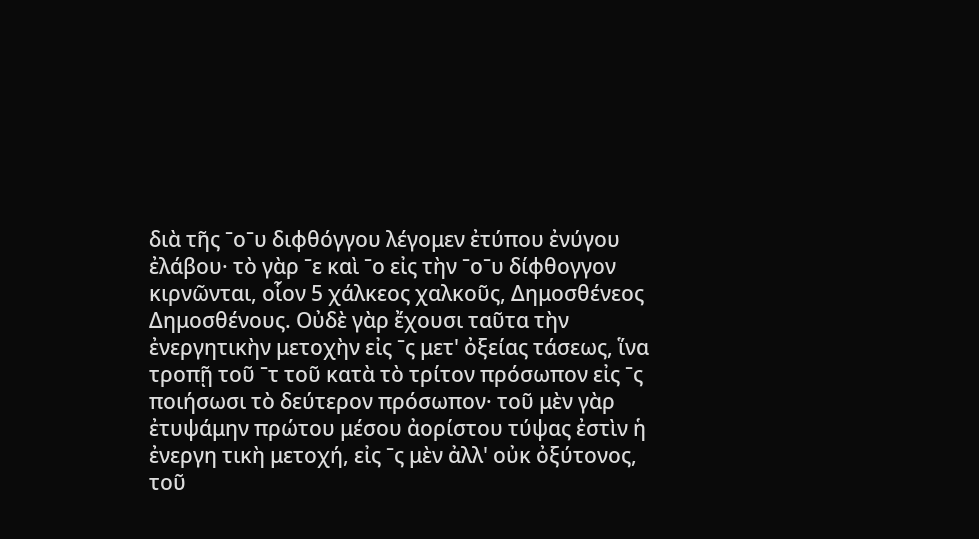διὰ τῆς ˉοˉυ διφθόγγου λέγομεν ἐτύπου ἐνύγου ἐλάβου· τὸ γὰρ ˉε καὶ ˉο εἰς τὴν ˉοˉυ δίφθογγον κιρνῶνται, οἷον 5 χάλκεος χαλκοῦς, Δημοσθένεος Δημοσθένους. Οὐδὲ γὰρ ἔχουσι ταῦτα τὴν ἐνεργητικὴν μετοχὴν εἰς ˉς μετ' ὀξείας τάσεως, ἵνα τροπῇ τοῦ ˉτ τοῦ κατὰ τὸ τρίτον πρόσωπον εἰς ˉς ποιήσωσι τὸ δεύτερον πρόσωπον· τοῦ μὲν γὰρ ἐτυψάμην πρώτου μέσου ἀορίστου τύψας ἐστὶν ἡ ἐνεργη τικὴ μετοχή, εἰς ˉς μὲν ἀλλ' οὐκ ὀξύτονος, τοῦ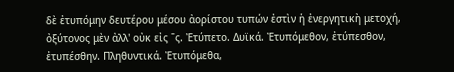δὲ ἐτυπόμην δευτέρου μέσου ἀορίστου τυπών ἐστὶν ἡ ἐνεργητικὴ μετοχή, ὀξύτονος μὲν ἀλλ' οὐκ εἰς ˉς. Ἐτύπετο. Δυϊκά. Ἐτυπόμεθον, ἐτύπεσθον, ἐτυπέσθην. Πληθυντικά. Ἐτυπόμεθα,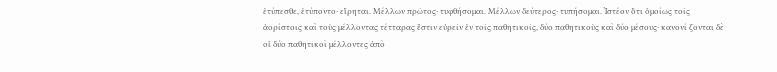ἐτύπεσθε, ἐτύποντο· εἴρηται. Μέλλων πρῶτος· τυφθήσομαι. Μέλλων δεύτερος· τυπήσομαι. Ἰστέον ὅτι ὁμοίως τοῖς ἀορίστοις καὶ τοὺς μέλλοντας τέτταρας ἔστιν εὑρεῖν ἐν τοῖς παθητικοῖς, δύο παθητικοὺς καὶ δύο μέσους· κανονί ζονται δὲ οἱ δύο παθητικοὶ μέλλοντες ἀπὸ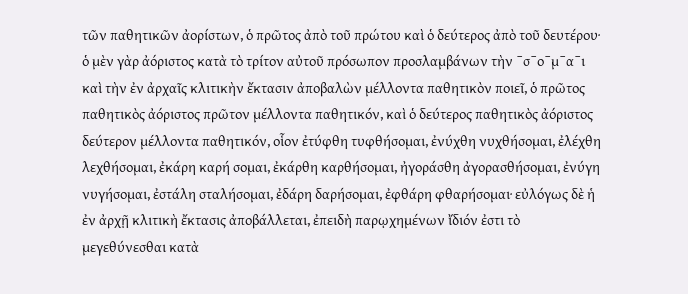τῶν παθητικῶν ἀορίστων, ὁ πρῶτος ἀπὸ τοῦ πρώτου καὶ ὁ δεύτερος ἀπὸ τοῦ δευτέρου· ὁ μὲν γὰρ ἀόριστος κατὰ τὸ τρίτον αὐτοῦ πρόσωπον προσλαμβάνων τὴν ˉσˉοˉμˉαˉι καὶ τὴν ἐν ἀρχαῖς κλιτικὴν ἔκτασιν ἀποβαλὼν μέλλοντα παθητικὸν ποιεῖ, ὁ πρῶτος παθητικὸς ἀόριστος πρῶτον μέλλοντα παθητικόν, καὶ ὁ δεύτερος παθητικὸς ἀόριστος δεύτερον μέλλοντα παθητικόν, οἷον ἐτύφθη τυφθήσομαι, ἐνύχθη νυχθήσομαι, ἐλέχθη λεχθήσομαι, ἐκάρη καρή σομαι, ἐκάρθη καρθήσομαι, ἠγοράσθη ἀγορασθήσομαι, ἐνύγη νυγήσομαι, ἐστάλη σταλήσομαι, ἐδάρη δαρήσομαι, ἐφθάρη φθαρήσομαι· εὐλόγως δὲ ἡ ἐν ἀρχῇ κλιτικὴ ἔκτασις ἀποβάλλεται, ἐπειδὴ παρῳχημένων ἴδιόν ἐστι τὸ μεγεθύνεσθαι κατὰ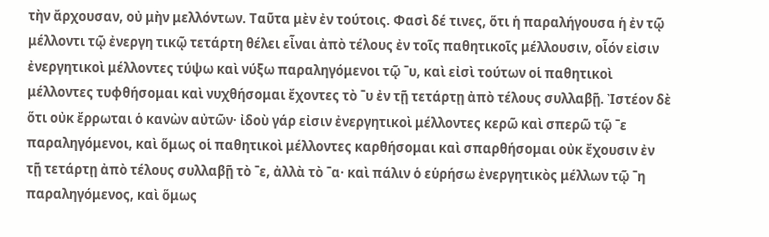τὴν ἄρχουσαν, οὐ μὴν μελλόντων. Ταῦτα μὲν ἐν τούτοις. Φασὶ δέ τινες, ὅτι ἡ παραλήγουσα ἡ ἐν τῷ μέλλοντι τῷ ἐνεργη τικῷ τετάρτη θέλει εἶναι ἀπὸ τέλους ἐν τοῖς παθητικοῖς μέλλουσιν, οἷόν εἰσιν ἐνεργητικοὶ μέλλοντες τύψω καὶ νύξω παραληγόμενοι τῷ ˉυ, καὶ εἰσὶ τούτων οἱ παθητικοὶ μέλλοντες τυφθήσομαι καὶ νυχθήσομαι ἔχοντες τὸ ˉυ ἐν τῇ τετάρτῃ ἀπὸ τέλους συλλαβῇ. Ἰστέον δὲ ὅτι οὐκ ἔρρωται ὁ κανὼν αὐτῶν· ἰδοὺ γάρ εἰσιν ἐνεργητικοὶ μέλλοντες κερῶ καὶ σπερῶ τῷ ˉε παραληγόμενοι, καὶ ὅμως οἱ παθητικοὶ μέλλοντες καρθήσομαι καὶ σπαρθήσομαι οὐκ ἔχουσιν ἐν τῇ τετάρτῃ ἀπὸ τέλους συλλαβῇ τὸ ˉε, ἀλλὰ τὸ ˉα· καὶ πάλιν ὁ εὑρήσω ἐνεργητικὸς μέλλων τῷ ˉη παραληγόμενος, καὶ ὅμως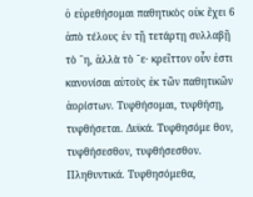ὁ εὑρεθήσομαι παθητικὸς οὐκ ἔχει 6 ἀπὸ τέλους ἐν τῇ τετάρτῃ συλλαβῇ τὸ ˉη, ἀλλὰ τὸ ˉε· κρεῖττον οὖν ἐστι κανονίσαι αὐτοὺς ἐκ τῶν παθητικῶν ἀορίστων. Τυφθήσομαι, τυφθήσῃ, τυφθήσεται. Δυϊκά. Τυφθησόμε θον, τυφθήσεσθον, τυφθήσεσθον. Πληθυντικά. Τυφθησόμεθα,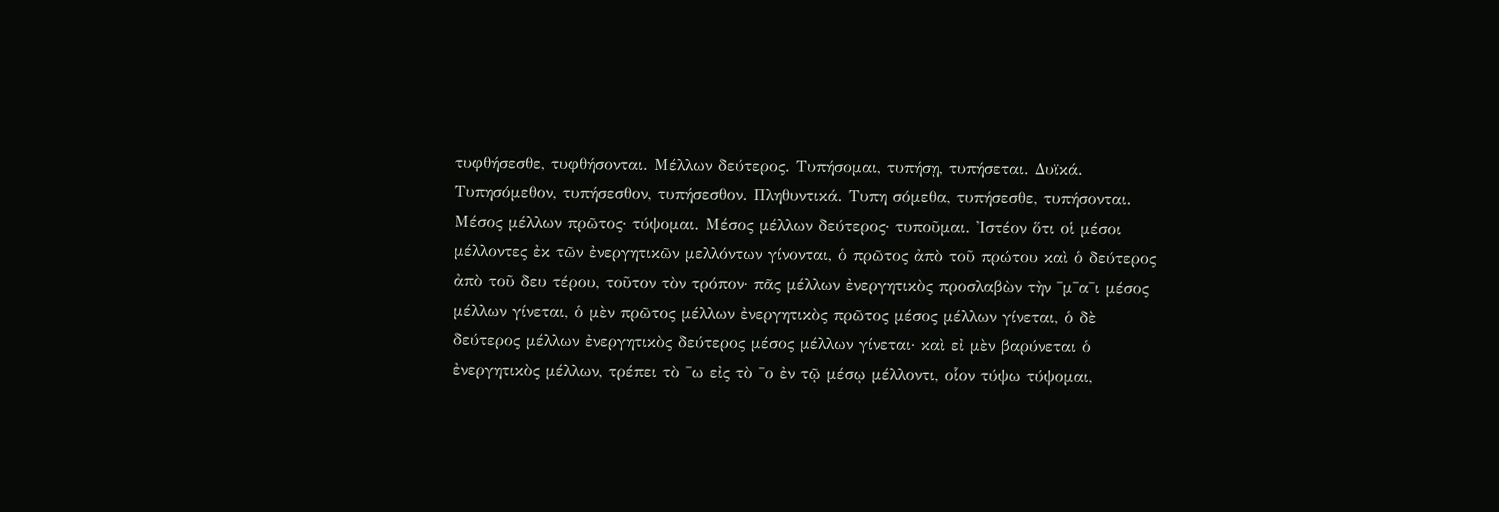τυφθήσεσθε, τυφθήσονται. Μέλλων δεύτερος. Τυπήσομαι, τυπήσῃ, τυπήσεται. Δυϊκά. Τυπησόμεθον, τυπήσεσθον, τυπήσεσθον. Πληθυντικά. Τυπη σόμεθα, τυπήσεσθε, τυπήσονται. Μέσος μέλλων πρῶτος· τύψομαι. Μέσος μέλλων δεύτερος· τυποῦμαι. Ἰστέον ὅτι οἱ μέσοι μέλλοντες ἐκ τῶν ἐνεργητικῶν μελλόντων γίνονται, ὁ πρῶτος ἀπὸ τοῦ πρώτου καὶ ὁ δεύτερος ἀπὸ τοῦ δευ τέρου, τοῦτον τὸν τρόπον· πᾶς μέλλων ἐνεργητικὸς προσλαβὼν τὴν ˉμˉαˉι μέσος μέλλων γίνεται, ὁ μὲν πρῶτος μέλλων ἐνεργητικὸς πρῶτος μέσος μέλλων γίνεται, ὁ δὲ δεύτερος μέλλων ἐνεργητικὸς δεύτερος μέσος μέλλων γίνεται· καὶ εἰ μὲν βαρύνεται ὁ ἐνεργητικὸς μέλλων, τρέπει τὸ ˉω εἰς τὸ ˉο ἐν τῷ μέσῳ μέλλοντι, οἷον τύψω τύψομαι,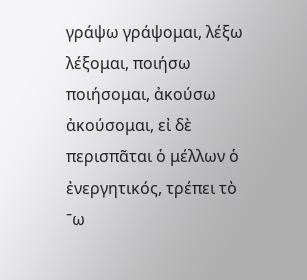γράψω γράψομαι, λέξω λέξομαι, ποιήσω ποιήσομαι, ἀκούσω ἀκούσομαι, εἰ δὲ περισπᾶται ὁ μέλλων ὁ ἐνεργητικός, τρέπει τὸ ˉω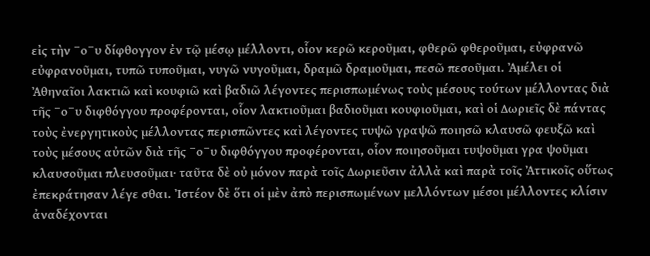εἰς τὴν ˉοˉυ δίφθογγον ἐν τῷ μέσῳ μέλλοντι, οἷον κερῶ κεροῦμαι, φθερῶ φθεροῦμαι, εὐφρανῶ εὐφρανοῦμαι, τυπῶ τυποῦμαι, νυγῶ νυγοῦμαι, δραμῶ δραμοῦμαι, πεσῶ πεσοῦμαι. Ἀμέλει οἱ Ἀθηναῖοι λακτιῶ καὶ κουφιῶ καὶ βαδιῶ λέγοντες περισπωμένως τοὺς μέσους τούτων μέλλοντας διὰ τῆς ˉοˉυ διφθόγγου προφέρονται, οἷον λακτιοῦμαι βαδιοῦμαι κουφιοῦμαι, καὶ οἱ Δωριεῖς δὲ πάντας τοὺς ἐνεργητικοὺς μέλλοντας περισπῶντες καὶ λέγοντες τυψῶ γραψῶ ποιησῶ κλαυσῶ φευξῶ καὶ τοὺς μέσους αὐτῶν διὰ τῆς ˉοˉυ διφθόγγου προφέρονται, οἷον ποιησοῦμαι τυψοῦμαι γρα ψοῦμαι κλαυσοῦμαι πλευσοῦμαι· ταῦτα δὲ οὐ μόνον παρὰ τοῖς Δωριεῦσιν ἀλλὰ καὶ παρὰ τοῖς Ἀττικοῖς οὕτως ἐπεκράτησαν λέγε σθαι. Ἰστέον δὲ ὅτι οἱ μὲν ἀπὸ περισπωμένων μελλόντων μέσοι μέλλοντες κλίσιν ἀναδέχονται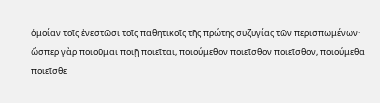ὁμοίαν τοῖς ἐνεστῶσι τοῖς παθητικοῖς τῆς πρώτης συζυγίας τῶν περισπωμένων· ὥσπερ γὰρ ποιοῦμαι ποιῇ ποιεῖται, ποιούμεθον ποιεῖσθον ποιεῖσθον, ποιούμεθα ποιεῖσθε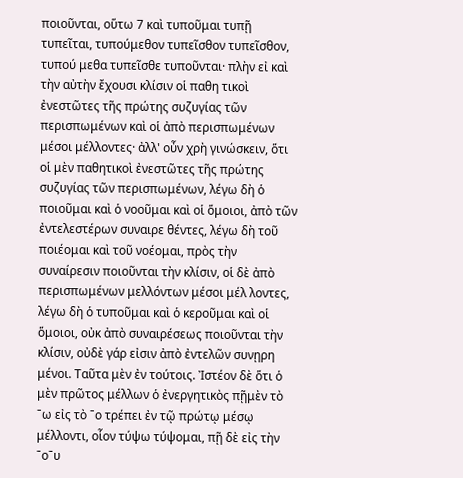ποιοῦνται, οὕτω 7 καὶ τυποῦμαι τυπῇ τυπεῖται, τυπούμεθον τυπεῖσθον τυπεῖσθον, τυπού μεθα τυπεῖσθε τυποῦνται· πλὴν εἰ καὶ τὴν αὐτὴν ἔχουσι κλίσιν οἱ παθη τικοὶ ἐνεστῶτες τῆς πρώτης συζυγίας τῶν περισπωμένων καὶ οἱ ἀπὸ περισπωμένων μέσοι μέλλοντες· ἀλλ' οὖν χρὴ γινώσκειν, ὅτι οἱ μὲν παθητικοὶ ἐνεστῶτες τῆς πρώτης συζυγίας τῶν περισπωμένων, λέγω δὴ ὁ ποιοῦμαι καὶ ὁ νοοῦμαι καὶ οἱ ὅμοιοι, ἀπὸ τῶν ἐντελεστέρων συναιρε θέντες, λέγω δὴ τοῦ ποιέομαι καὶ τοῦ νοέομαι, πρὸς τὴν συναίρεσιν ποιοῦνται τὴν κλίσιν, οἱ δὲ ἀπὸ περισπωμένων μελλόντων μέσοι μέλ λοντες, λέγω δὴ ὁ τυποῦμαι καὶ ὁ κεροῦμαι καὶ οἱ ὅμοιοι, οὐκ ἀπὸ συναιρέσεως ποιοῦνται τὴν κλίσιν, οὐδὲ γάρ εἰσιν ἀπὸ ἐντελῶν συνῃρη μένοι. Ταῦτα μὲν ἐν τούτοις. Ἰστέον δὲ ὅτι ὁ μὲν πρῶτος μέλλων ὁ ἐνεργητικὸς πῇμὲν τὸ ˉω εἰς τὸ ˉο τρέπει ἐν τῷ πρώτῳ μέσῳ μέλλοντι, οἷον τύψω τύψομαι, πῇ δὲ εἰς τὴν ˉοˉυ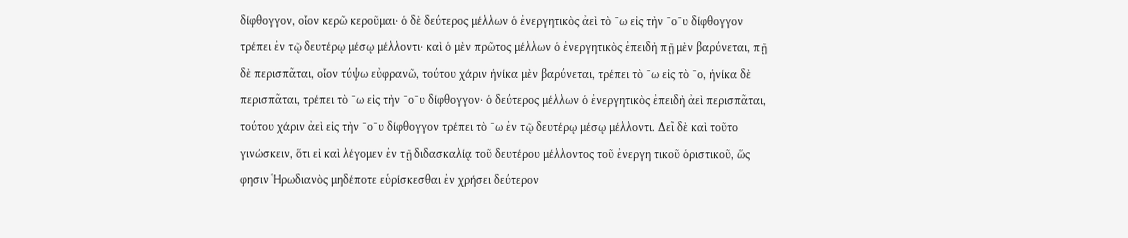δίφθογγον, οἷον κερῶ κεροῦμαι· ὁ δὲ δεύτερος μέλλων ὁ ἐνεργητικὸς ἀεὶ τὸ ˉω εἰς τὴν ˉοˉυ δίφθογγον τρέπει ἐν τῷ δευτέρῳ μέσῳ μέλλοντι· καὶ ὁ μὲν πρῶτος μέλλων ὁ ἐνεργητικὸς ἐπειδὴ πῇ μὲν βαρύνεται, πῇ δὲ περισπᾶται, οἷον τύψω εὐφρανῶ, τούτου χάριν ἡνίκα μὲν βαρύνεται, τρέπει τὸ ˉω εἰς τὸ ˉο, ἡνίκα δὲ περισπᾶται, τρέπει τὸ ˉω εἰς τὴν ˉοˉυ δίφθογγον· ὁ δεύτερος μέλλων ὁ ἐνεργητικὸς ἐπειδὴ ἀεὶ περισπᾶται, τούτου χάριν ἀεὶ εἰς τὴν ˉοˉυ δίφθογγον τρέπει τὸ ˉω ἐν τῷ δευτέρῳ μέσῳ μέλλοντι. Δεῖ δὲ καὶ τοῦτο γινώσκειν, ὅτι εἰ καὶ λέγομεν ἐν τῇ διδασκαλίᾳ τοῦ δευτέρου μέλλοντος τοῦ ἐνεργη τικοῦ ὁριστικοῦ, ὥς φησιν Ἡρωδιανὸς μηδέποτε εὑρίσκεσθαι ἐν χρήσει δεύτερον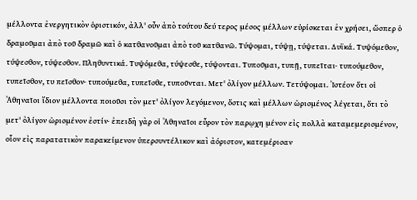μέλλοντα ἐνεργητικὸν ὁριστικόν, ἀλλ' οὖν ἀπὸ τούτου δεύ τερος μέσος μέλλων εὑρίσκεται ἐν χρήσει, ὥσπερ ὁ δραμοῦμαι ἀπὸ τοῦ δραμῶ καὶ ὁ κατθανοῦμαι ἀπὸ τοῦ κατθανῶ. Τύψομαι, τύψῃ, τύψεται. Δυϊκά. Τυψόμεθον, τύψεσθον, τύψεσθον. Πληθυντικά. Τυψόμεθα, τύψεσθε, τύψονται. Τυποῦμαι, τυπῇ, τυπεῖται· τυπούμεθον, τυπεῖσθον, τυ πεῖσθον· τυπούμεθα, τυπεῖσθε, τυποῦνται. Μετ' ὀλίγον μέλλων. Τετύψομαι. Ἰστέον ὅτι οἱ Ἀθηναῖοι ἴδιον μέλλοντα ποιοῦσι τὸν μετ' ὀλίγον λεγόμενον, ὅστις καὶ μέλλων ὡρισμένος λέγεται, ὅτι τὸ μετ' ὀλίγον ὡρισμένον ἐστίν· ἐπειδὴ γὰρ οἱ Ἀθηναῖοι εὗρον τὸν παρῳχη μένον εἰς πολλὰ καταμεμερισμένον, οἷον εἰς παρατατικὸν παρακείμενον ὑπερσυντέλικον καὶ ἀόριστον, κατεμέρισαν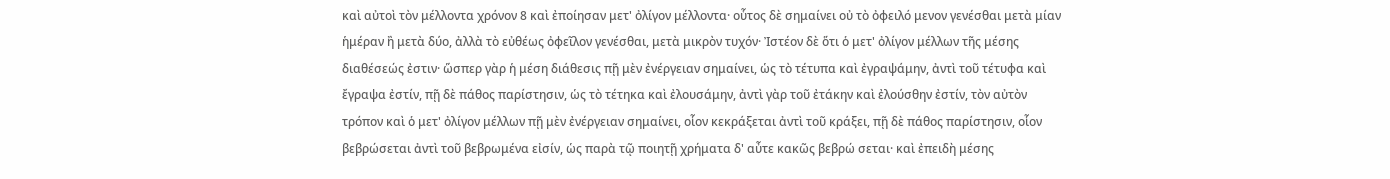καὶ αὐτοὶ τὸν μέλλοντα χρόνον 8 καὶ ἐποίησαν μετ' ὀλίγον μέλλοντα· οὗτος δὲ σημαίνει οὐ τὸ ὀφειλό μενον γενέσθαι μετὰ μίαν ἡμέραν ἢ μετὰ δύο, ἀλλὰ τὸ εὐθέως ὀφεῖλον γενέσθαι, μετὰ μικρὸν τυχόν· Ἰστέον δὲ ὅτι ὁ μετ' ὀλίγον μέλλων τῆς μέσης διαθέσεώς ἐστιν· ὥσπερ γὰρ ἡ μέση διάθεσις πῇ μὲν ἐνέργειαν σημαίνει, ὡς τὸ τέτυπα καὶ ἐγραψάμην, ἀντὶ τοῦ τέτυφα καὶ ἔγραψα ἐστίν, πῇ δὲ πάθος παρίστησιν, ὡς τὸ τέτηκα καὶ ἐλουσάμην, ἀντὶ γὰρ τοῦ ἐτάκην καὶ ἐλούσθην ἐστίν, τὸν αὐτὸν τρόπον καὶ ὁ μετ' ὀλίγον μέλλων πῇ μὲν ἐνέργειαν σημαίνει, οἷον κεκράξεται ἀντὶ τοῦ κράξει, πῇ δὲ πάθος παρίστησιν, οἷον βεβρώσεται ἀντὶ τοῦ βεβρωμένα εἰσίν, ὡς παρὰ τῷ ποιητῇ χρήματα δ' αὖτε κακῶς βεβρώ σεται· καὶ ἐπειδὴ μέσης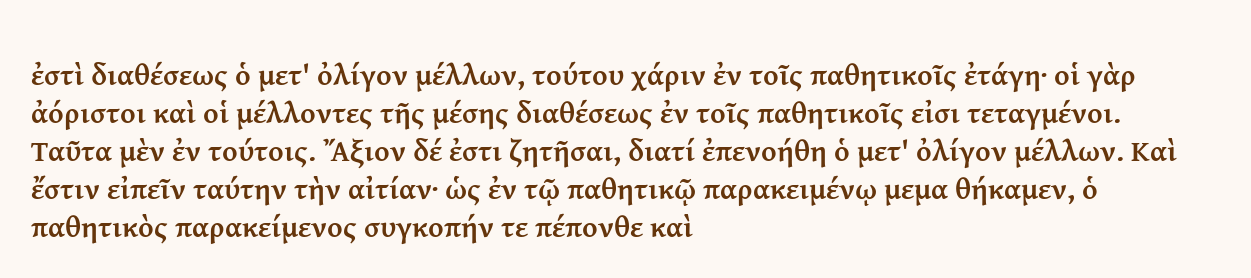ἐστὶ διαθέσεως ὁ μετ' ὀλίγον μέλλων, τούτου χάριν ἐν τοῖς παθητικοῖς ἐτάγη· οἱ γὰρ ἀόριστοι καὶ οἱ μέλλοντες τῆς μέσης διαθέσεως ἐν τοῖς παθητικοῖς εἰσι τεταγμένοι. Ταῦτα μὲν ἐν τούτοις. Ἄξιον δέ ἐστι ζητῆσαι, διατί ἐπενοήθη ὁ μετ' ὀλίγον μέλλων. Καὶ ἔστιν εἰπεῖν ταύτην τὴν αἰτίαν· ὡς ἐν τῷ παθητικῷ παρακειμένῳ μεμα θήκαμεν, ὁ παθητικὸς παρακείμενος συγκοπήν τε πέπονθε καὶ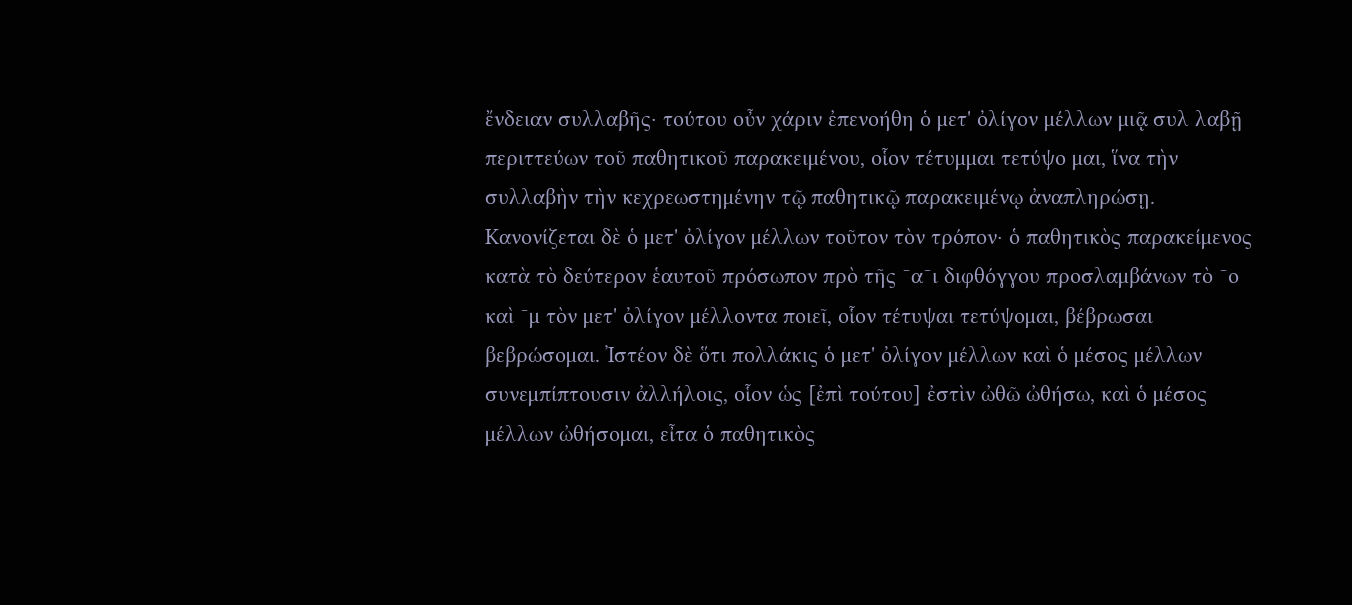ἔνδειαν συλλαβῆς· τούτου οὖν χάριν ἐπενοήθη ὁ μετ' ὀλίγον μέλλων μιᾷ συλ λαβῇ περιττεύων τοῦ παθητικοῦ παρακειμένου, οἷον τέτυμμαι τετύψο μαι, ἵνα τὴν συλλαβὴν τὴν κεχρεωστημένην τῷ παθητικῷ παρακειμένῳ ἀναπληρώσῃ. Κανονίζεται δὲ ὁ μετ' ὀλίγον μέλλων τοῦτον τὸν τρόπον· ὁ παθητικὸς παρακείμενος κατὰ τὸ δεύτερον ἑαυτοῦ πρόσωπον πρὸ τῆς ˉαˉι διφθόγγου προσλαμβάνων τὸ ˉο καὶ ˉμ τὸν μετ' ὀλίγον μέλλοντα ποιεῖ, οἷον τέτυψαι τετύψομαι, βέβρωσαι βεβρώσομαι. Ἰστέον δὲ ὅτι πολλάκις ὁ μετ' ὀλίγον μέλλων καὶ ὁ μέσος μέλλων συνεμπίπτουσιν ἀλλήλοις, οἷον ὡς [ἐπὶ τούτου] ἐστὶν ὠθῶ ὠθήσω, καὶ ὁ μέσος μέλλων ὠθήσομαι, εἶτα ὁ παθητικὸς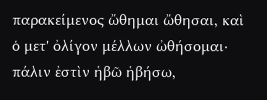παρακείμενος ὤθημαι ὤθησαι, καὶ ὁ μετ' ὀλίγον μέλλων ὠθήσομαι· πάλιν ἐστὶν ἡβῶ ἡβήσω,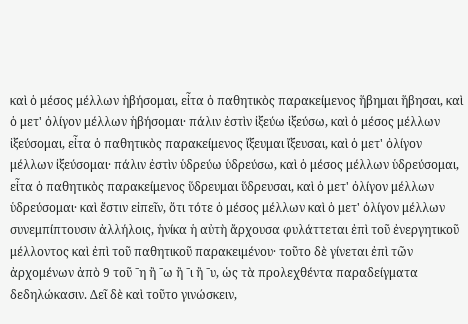καὶ ὁ μέσος μέλλων ἡβήσομαι, εἶτα ὁ παθητικὸς παρακείμενος ἥβημαι ἥβησαι, καὶ ὁ μετ' ὀλίγον μέλλων ἡβήσομαι· πάλιν ἐστὶν ἰξεύω ἰξεύσω, καὶ ὁ μέσος μέλλων ἰξεύσομαι, εἶτα ὁ παθητικὸς παρακείμενος ἴξευμαι ἴξευσαι, καὶ ὁ μετ' ὀλίγον μέλλων ἰξεύσομαι· πάλιν ἐστὶν ὑδρεύω ὑδρεύσω, καὶ ὁ μέσος μέλλων ὑδρεύσομαι, εἶτα ὁ παθητικὸς παρακείμενος ὕδρευμαι ὕδρευσαι, καὶ ὁ μετ' ὀλίγον μέλλων ὑδρεύσομαι· καὶ ἔστιν εἰπεῖν, ὅτι τότε ὁ μέσος μέλλων καὶ ὁ μετ' ὀλίγον μέλλων συνεμπίπτουσιν ἀλλήλοις, ἡνίκα ἡ αὐτὴ ἄρχουσα φυλάττεται ἐπὶ τοῦ ἐνεργητικοῦ μέλλοντος καὶ ἐπὶ τοῦ παθητικοῦ παρακειμένου· τοῦτο δὲ γίνεται ἐπὶ τῶν ἀρχομένων ἀπὸ 9 τοῦ ˉη ἢ ˉω ἢ ˉι ἢ ˉυ, ὡς τὰ προλεχθέντα παραδείγματα δεδηλώκασιν. Δεῖ δὲ καὶ τοῦτο γινώσκειν,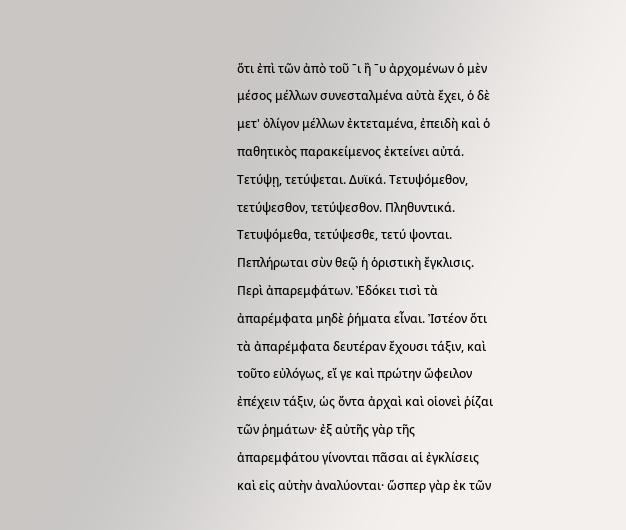ὅτι ἐπὶ τῶν ἀπὸ τοῦ ˉι ἢ ˉυ ἀρχομένων ὁ μὲν μέσος μέλλων συνεσταλμένα αὐτὰ ἔχει, ὁ δὲ μετ' ὀλίγον μέλλων ἐκτεταμένα, ἐπειδὴ καὶ ὁ παθητικὸς παρακείμενος ἐκτείνει αὐτά. Τετύψῃ, τετύψεται. Δυϊκά. Τετυψόμεθον, τετύψεσθον, τετύψεσθον. Πληθυντικά. Τετυψόμεθα, τετύψεσθε, τετύ ψονται. Πεπλήρωται σὺν θεῷ ἡ ὁριστικὴ ἔγκλισις. Περὶ ἀπαρεμφάτων. Ἐδόκει τισὶ τὰ ἀπαρέμφατα μηδὲ ῥήματα εἶναι. Ἰστέον ὅτι τὰ ἀπαρέμφατα δευτέραν ἔχουσι τάξιν, καὶ τοῦτο εὐλόγως, εἴ γε καὶ πρώτην ὤφειλον ἐπέχειν τάξιν, ὡς ὄντα ἀρχαὶ καὶ οἱονεὶ ῥίζαι τῶν ῥημάτων· ἐξ αὐτῆς γὰρ τῆς ἀπαρεμφάτου γίνονται πᾶσαι αἱ ἐγκλίσεις καὶ εἰς αὐτὴν ἀναλύονται· ὥσπερ γὰρ ἐκ τῶν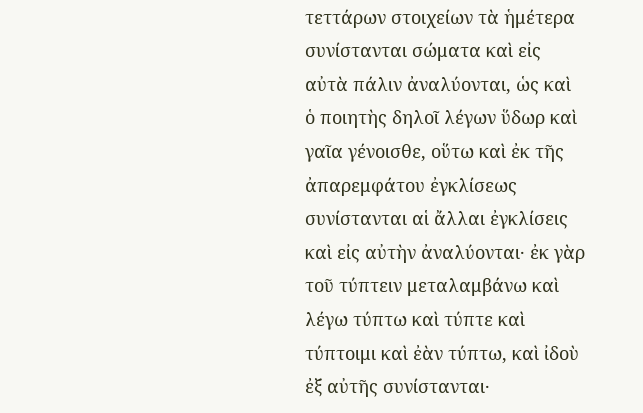τεττάρων στοιχείων τὰ ἡμέτερα συνίστανται σώματα καὶ εἰς αὐτὰ πάλιν ἀναλύονται, ὡς καὶ ὁ ποιητὴς δηλοῖ λέγων ὕδωρ καὶ γαῖα γένοισθε, οὕτω καὶ ἐκ τῆς ἀπαρεμφάτου ἐγκλίσεως συνίστανται αἱ ἄλλαι ἐγκλίσεις καὶ εἰς αὐτὴν ἀναλύονται· ἐκ γὰρ τοῦ τύπτειν μεταλαμβάνω καὶ λέγω τύπτω καὶ τύπτε καὶ τύπτοιμι καὶ ἐὰν τύπτω, καὶ ἰδοὺ ἐξ αὐτῆς συνίστανται·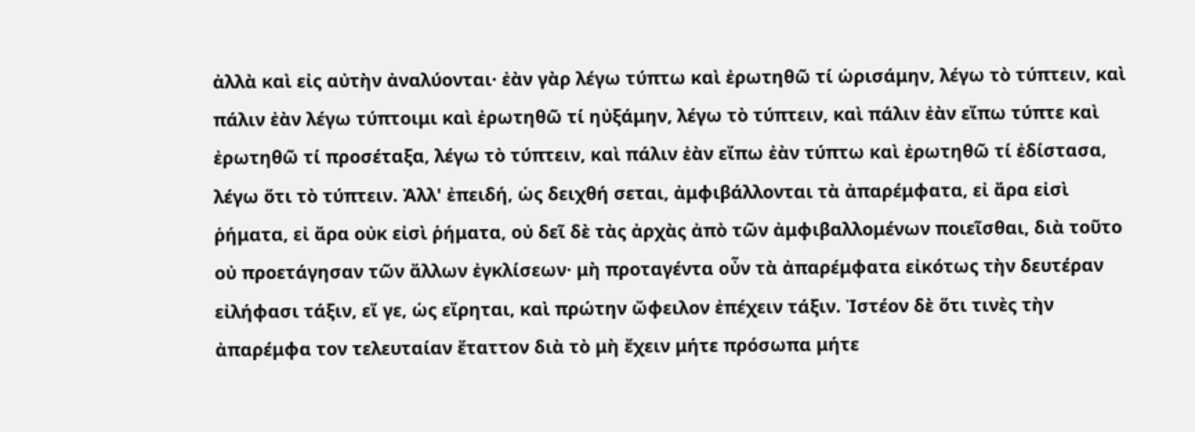ἀλλὰ καὶ εἰς αὐτὴν ἀναλύονται· ἐὰν γὰρ λέγω τύπτω καὶ ἐρωτηθῶ τί ὡρισάμην, λέγω τὸ τύπτειν, καὶ πάλιν ἐὰν λέγω τύπτοιμι καὶ ἐρωτηθῶ τί ηὐξάμην, λέγω τὸ τύπτειν, καὶ πάλιν ἐὰν εἴπω τύπτε καὶ ἐρωτηθῶ τί προσέταξα, λέγω τὸ τύπτειν, καὶ πάλιν ἐὰν εἴπω ἐὰν τύπτω καὶ ἐρωτηθῶ τί ἐδίστασα, λέγω ὅτι τὸ τύπτειν. Ἀλλ' ἐπειδή, ὡς δειχθή σεται, ἀμφιβάλλονται τὰ ἀπαρέμφατα, εἰ ἄρα εἰσὶ ῥήματα, εἰ ἄρα οὐκ εἰσὶ ῥήματα, οὐ δεῖ δὲ τὰς ἀρχὰς ἀπὸ τῶν ἀμφιβαλλομένων ποιεῖσθαι, διὰ τοῦτο οὐ προετάγησαν τῶν ἄλλων ἐγκλίσεων· μὴ προταγέντα οὖν τὰ ἀπαρέμφατα εἰκότως τὴν δευτέραν εἰλήφασι τάξιν, εἴ γε, ὡς εἴρηται, καὶ πρώτην ὤφειλον ἐπέχειν τάξιν. Ἰστέον δὲ ὅτι τινὲς τὴν ἀπαρέμφα τον τελευταίαν ἔταττον διὰ τὸ μὴ ἔχειν μήτε πρόσωπα μήτε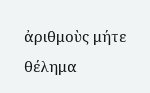ἀριθμοὺς μήτε θέλημα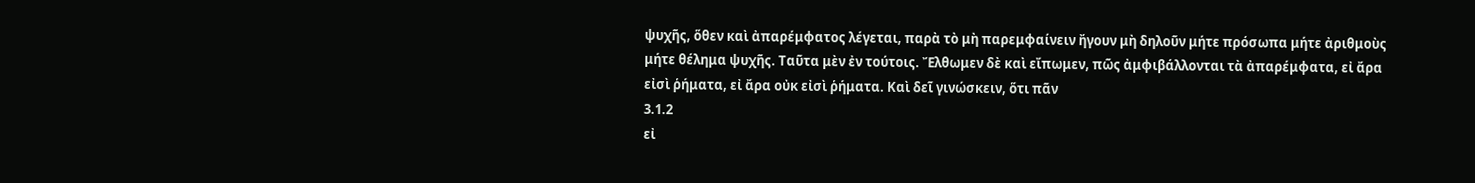ψυχῆς, ὅθεν καὶ ἀπαρέμφατος λέγεται, παρὰ τὸ μὴ παρεμφαίνειν ἤγουν μὴ δηλοῦν μήτε πρόσωπα μήτε ἀριθμοὺς μήτε θέλημα ψυχῆς. Ταῦτα μὲν ἐν τούτοις. Ἔλθωμεν δὲ καὶ εἴπωμεν, πῶς ἀμφιβάλλονται τὰ ἀπαρέμφατα, εἰ ἄρα εἰσὶ ῥήματα, εἰ ἄρα οὐκ εἰσὶ ῥήματα. Καὶ δεῖ γινώσκειν, ὅτι πᾶν
3.1.2
εἰ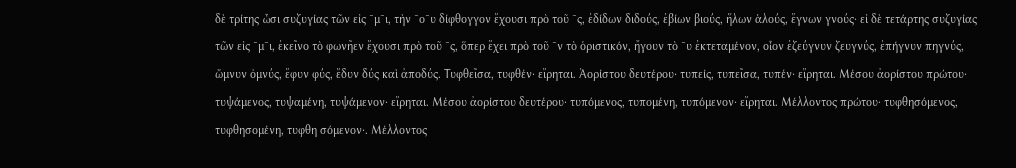δὲ τρίτης ὦσι συζυγίας τῶν εἰς ˉμˉι, τὴν ˉοˉυ δίφθογγον ἔχουσι πρὸ τοῦ ˉς, ἐδίδων διδούς, ἐβίων βιούς, ἥλων ἁλούς, ἔγνων γνούς· εἰ δὲ τετάρτης συζυγίας τῶν εἰς ˉμˉι, ἐκεῖνο τὸ φωνῆεν ἔχουσι πρὸ τοῦ ˉς, ὅπερ ἔχει πρὸ τοῦ ˉν τὸ ὁριστικόν, ἤγουν τὸ ˉυ ἐκτεταμένον, οἷον ἐζεύγνυν ζευγνύς, ἐπήγνυν πηγνύς, ὤμνυν ὀμνύς, ἔφυν φύς, ἔδυν δύς καὶ ἀποδύς. Τυφθεῖσα, τυφθέν· εἴρηται. Ἀορίστου δευτέρου· τυπείς, τυπεῖσα, τυπέν· εἴρηται. Μέσου ἀορίστου πρώτου· τυψάμενος, τυψαμένη, τυψάμενον· εἴρηται. Μέσου ἀορίστου δευτέρου· τυπόμενος, τυπομένη, τυπόμενον· εἴρηται. Μέλλοντος πρώτου· τυφθησόμενος, τυφθησομένη, τυφθη σόμενον·. Μέλλοντος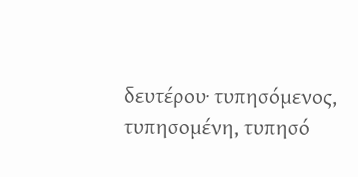δευτέρου· τυπησόμενος, τυπησομένη, τυπησό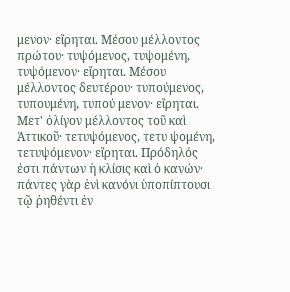μενον· εἴρηται. Μέσου μέλλοντος πρώτου· τυψόμενος, τυψομένη, τυψόμενον· εἴρηται. Μέσου μέλλοντος δευτέρου· τυπούμενος, τυπουμένη, τυπού μενον· εἴρηται. Μετ' ὀλίγον μέλλοντος τοῦ καὶ Ἀττικοῦ· τετυψόμενος, τετυ ψομένη, τετυψόμενον· εἴρηται. Πρόδηλός ἐστι πάντων ἡ κλίσις καὶ ὁ κανών· πάντες γὰρ ἑνὶ κανόνι ὑποπίπτουσι τῷ ῥηθέντι ἐν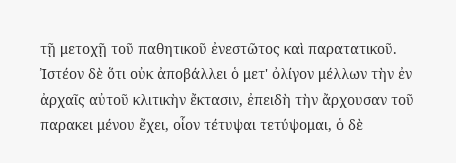τῇ μετοχῇ τοῦ παθητικοῦ ἐνεστῶτος καὶ παρατατικοῦ. Ἰστέον δὲ ὅτι οὐκ ἀποβάλλει ὁ μετ' ὀλίγον μέλλων τὴν ἐν ἀρχαῖς αὐτοῦ κλιτικὴν ἔκτασιν, ἐπειδὴ τὴν ἄρχουσαν τοῦ παρακει μένου ἔχει, οἷον τέτυψαι τετύψομαι, ὁ δὲ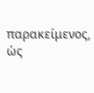παρακείμενος, ὡς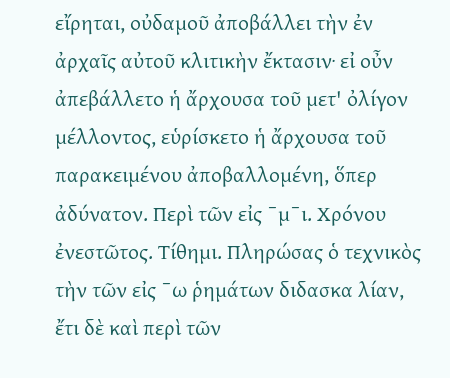εἴρηται, οὐδαμοῦ ἀποβάλλει τὴν ἐν ἀρχαῖς αὐτοῦ κλιτικὴν ἔκτασιν· εἰ οὖν ἀπεβάλλετο ἡ ἄρχουσα τοῦ μετ' ὀλίγον μέλλοντος, εὑρίσκετο ἡ ἄρχουσα τοῦ παρακειμένου ἀποβαλλομένη, ὅπερ ἀδύνατον. Περὶ τῶν εἰς ˉμˉι. Χρόνου ἐνεστῶτος. Τίθημι. Πληρώσας ὁ τεχνικὸς τὴν τῶν εἰς ˉω ῥημάτων διδασκα λίαν, ἔτι δὲ καὶ περὶ τῶν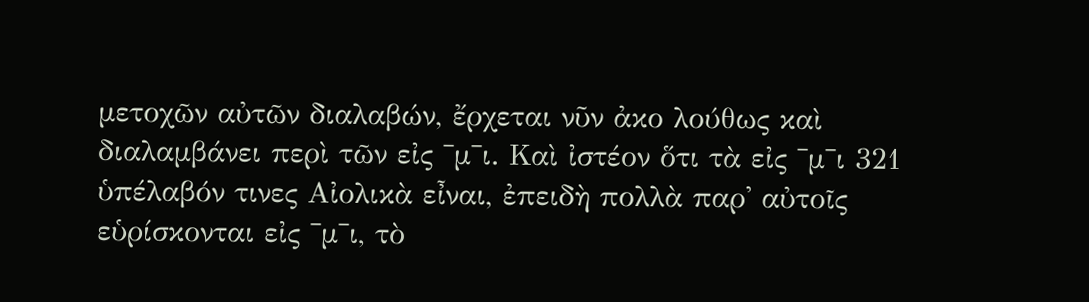μετοχῶν αὐτῶν διαλαβών, ἔρχεται νῦν ἀκο λούθως καὶ διαλαμβάνει περὶ τῶν εἰς ˉμˉι. Καὶ ἰστέον ὅτι τὰ εἰς ˉμˉι 321 ὑπέλαβόν τινες Αἰολικὰ εἶναι, ἐπειδὴ πολλὰ παρ' αὐτοῖς εὑρίσκονται εἰς ˉμˉι, τὸ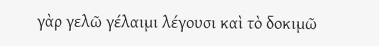γὰρ γελῶ γέλαιμι λέγουσι καὶ τὸ δοκιμῶ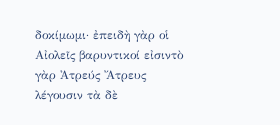δοκίμωμι· ἐπειδὴ γὰρ οἱ Αἰολεῖς βαρυντικοί εἰσιντὸ γὰρ Ἀτρεύς Ἄτρευς λέγουσιν τὰ δὲ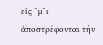εἰς ˉμˉι ἀποστρέφονται τὴν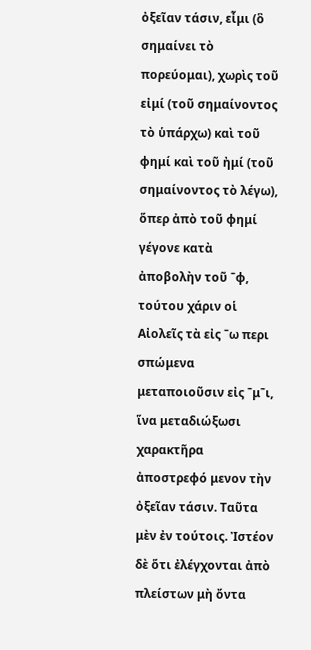ὀξεῖαν τάσιν, εἶμι (ὃ σημαίνει τὸ πορεύομαι), χωρὶς τοῦ εἰμί (τοῦ σημαίνοντος τὸ ὑπάρχω) καὶ τοῦ φημί καὶ τοῦ ἠμί (τοῦ σημαίνοντος τὸ λέγω), ὅπερ ἀπὸ τοῦ φημί γέγονε κατὰ ἀποβολὴν τοῦ ˉφ, τούτου χάριν οἱ Αἰολεῖς τὰ εἰς ˉω περι σπώμενα μεταποιοῦσιν εἰς ˉμˉι, ἵνα μεταδιώξωσι χαρακτῆρα ἀποστρεφό μενον τὴν ὀξεῖαν τάσιν. Ταῦτα μὲν ἐν τούτοις. Ἰστέον δὲ ὅτι ἐλέγχονται ἀπὸ πλείστων μὴ ὄντα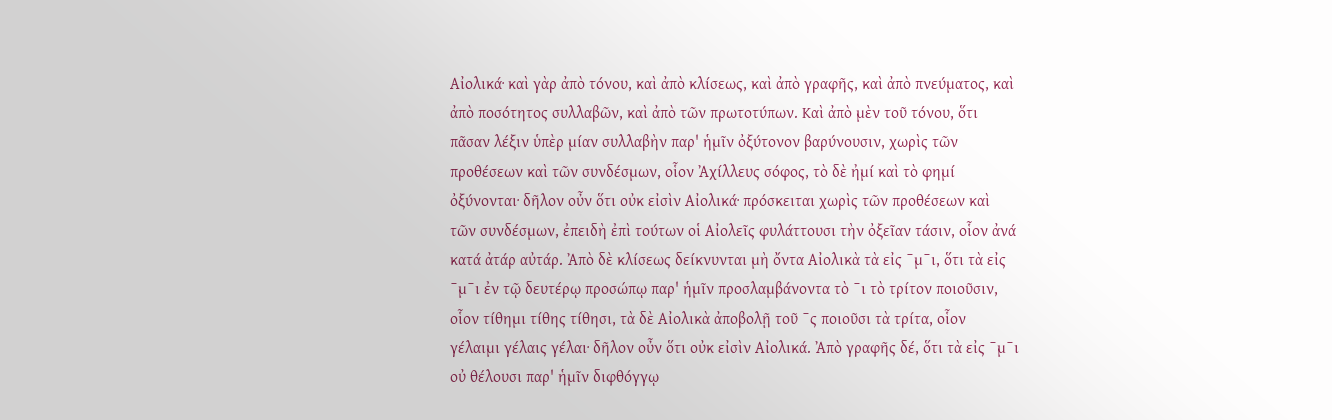Αἰολικά· καὶ γὰρ ἀπὸ τόνου, καὶ ἀπὸ κλίσεως, καὶ ἀπὸ γραφῆς, καὶ ἀπὸ πνεύματος, καὶ ἀπὸ ποσότητος συλλαβῶν, καὶ ἀπὸ τῶν πρωτοτύπων. Καὶ ἀπὸ μὲν τοῦ τόνου, ὅτι πᾶσαν λέξιν ὑπὲρ μίαν συλλαβὴν παρ' ἡμῖν ὀξύτονον βαρύνουσιν, χωρὶς τῶν προθέσεων καὶ τῶν συνδέσμων, οἷον Ἀχίλλευς σόφος, τὸ δὲ ἠμί καὶ τὸ φημί ὀξύνονται· δῆλον οὖν ὅτι οὐκ εἰσὶν Αἰολικά· πρόσκειται χωρὶς τῶν προθέσεων καὶ τῶν συνδέσμων, ἐπειδὴ ἐπὶ τούτων οἱ Αἰολεῖς φυλάττουσι τὴν ὀξεῖαν τάσιν, οἷον ἀνά κατά ἀτάρ αὐτάρ. Ἀπὸ δὲ κλίσεως δείκνυνται μὴ ὄντα Αἰολικὰ τὰ εἰς ˉμˉι, ὅτι τὰ εἰς ˉμˉι ἐν τῷ δευτέρῳ προσώπῳ παρ' ἡμῖν προσλαμβάνοντα τὸ ˉι τὸ τρίτον ποιοῦσιν, οἷον τίθημι τίθης τίθησι, τὰ δὲ Αἰολικὰ ἀποβολῇ τοῦ ˉς ποιοῦσι τὰ τρίτα, οἷον γέλαιμι γέλαις γέλαι· δῆλον οὖν ὅτι οὐκ εἰσὶν Αἰολικά. Ἀπὸ γραφῆς δέ, ὅτι τὰ εἰς ˉμˉι οὐ θέλουσι παρ' ἡμῖν διφθόγγῳ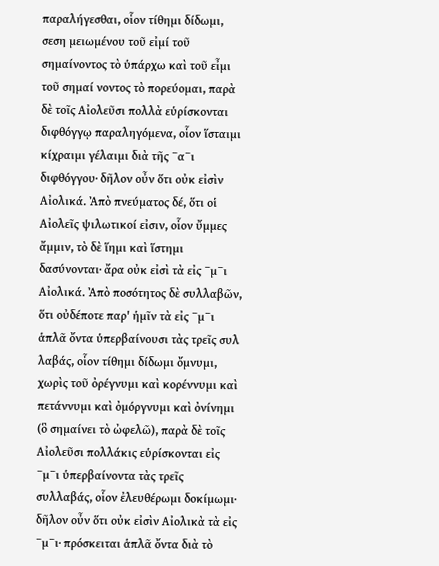παραλήγεσθαι, οἷον τίθημι δίδωμι, σεση μειωμένου τοῦ εἰμί τοῦ σημαίνοντος τὸ ὑπάρχω καὶ τοῦ εἶμι τοῦ σημαί νοντος τὸ πορεύομαι, παρὰ δὲ τοῖς Αἰολεῦσι πολλὰ εὑρίσκονται διφθόγγῳ παραληγόμενα, οἷον ἵσταιμι κίχραιμι γέλαιμι διὰ τῆς ˉαˉι διφθόγγου· δῆλον οὖν ὅτι οὐκ εἰσὶν Αἰολικά. Ἀπὸ πνεύματος δέ, ὅτι οἱ Αἰολεῖς ψιλωτικοί εἰσιν, οἷον ὔμμες ἄμμιν, τὸ δὲ ἵημι καὶ ἵστημι δασύνονται· ἄρα οὐκ εἰσὶ τὰ εἰς ˉμˉι Αἰολικά. Ἀπὸ ποσότητος δὲ συλλαβῶν, ὅτι οὐδέποτε παρ' ἡμῖν τὰ εἰς ˉμˉι ἁπλᾶ ὄντα ὑπερβαίνουσι τὰς τρεῖς συλ λαβάς, οἷον τίθημι δίδωμι ὄμνυμι, χωρὶς τοῦ ὀρέγνυμι καὶ κορέννυμι καὶ πετάννυμι καὶ ὀμόργνυμι καὶ ὀνίνημι (ὃ σημαίνει τὸ ὠφελῶ), παρὰ δὲ τοῖς Αἰολεῦσι πολλάκις εὑρίσκονται εἰς ˉμˉι ὑπερβαίνοντα τὰς τρεῖς συλλαβάς, οἷον ἐλευθέρωμι δοκίμωμι· δῆλον οὖν ὅτι οὐκ εἰσὶν Αἰολικὰ τὰ εἰς ˉμˉι· πρόσκειται ἁπλᾶ ὄντα διὰ τὸ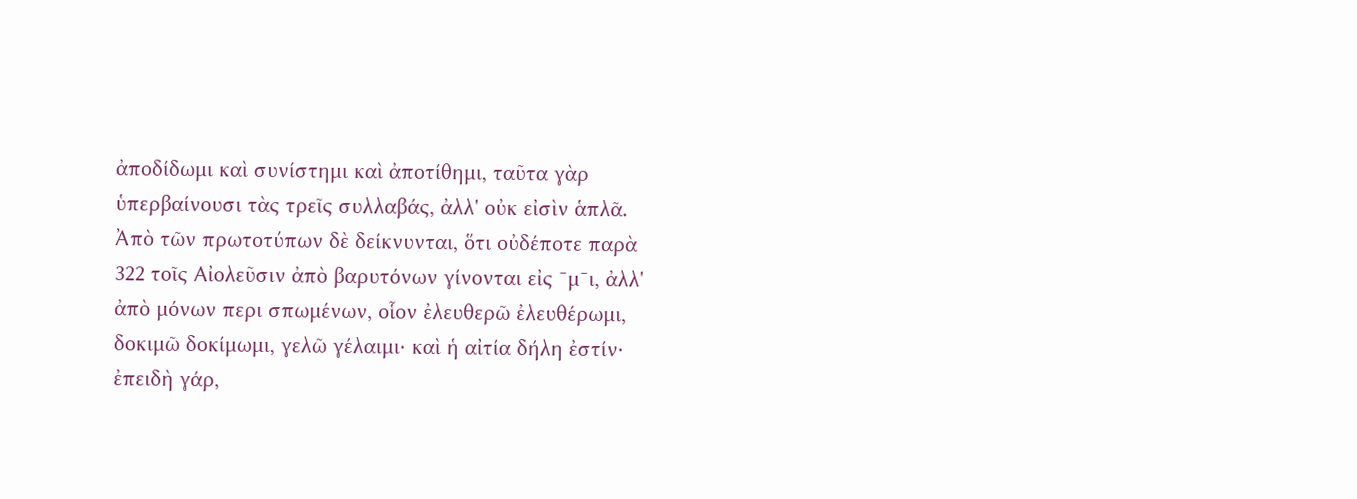ἀποδίδωμι καὶ συνίστημι καὶ ἀποτίθημι, ταῦτα γὰρ ὑπερβαίνουσι τὰς τρεῖς συλλαβάς, ἀλλ' οὐκ εἰσὶν ἁπλᾶ. Ἀπὸ τῶν πρωτοτύπων δὲ δείκνυνται, ὅτι οὐδέποτε παρὰ 322 τοῖς Αἰολεῦσιν ἀπὸ βαρυτόνων γίνονται εἰς ˉμˉι, ἀλλ' ἀπὸ μόνων περι σπωμένων, οἷον ἐλευθερῶ ἐλευθέρωμι, δοκιμῶ δοκίμωμι, γελῶ γέλαιμι· καὶ ἡ αἰτία δήλη ἐστίν· ἐπειδὴ γάρ,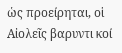ὡς προείρηται, οἱ Αἰολεῖς βαρυντι κοί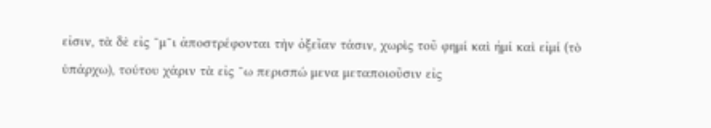εἰσιν, τὰ δὲ εἰς ˉμˉι ἀποστρέφονται τὴν ὀξεῖαν τάσιν, χωρὶς τοῦ φημί καὶ ἠμί καὶ εἰμί (τὸ ὑπάρχω), τούτου χάριν τὰ εἰς ˉω περισπώ μενα μεταποιοῦσιν εἰς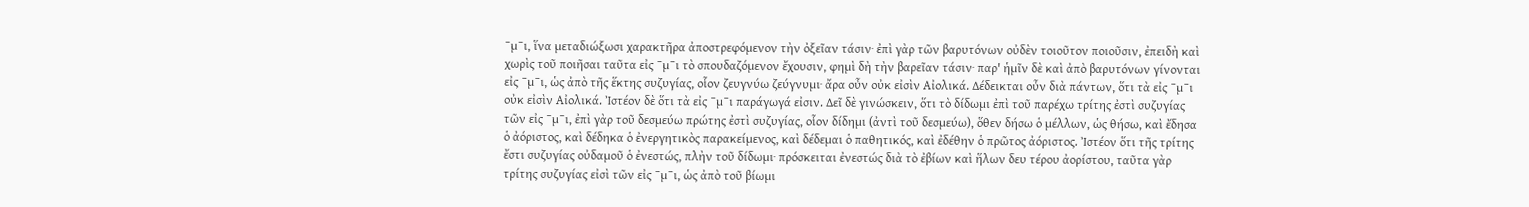ˉμˉι, ἵνα μεταδιώξωσι χαρακτῆρα ἀποστρεφόμενον τὴν ὀξεῖαν τάσιν· ἐπὶ γὰρ τῶν βαρυτόνων οὐδὲν τοιοῦτον ποιοῦσιν, ἐπειδὴ καὶ χωρὶς τοῦ ποιῆσαι ταῦτα εἰς ˉμˉι τὸ σπουδαζόμενον ἔχουσιν, φημὶ δὴ τὴν βαρεῖαν τάσιν· παρ' ἡμῖν δὲ καὶ ἀπὸ βαρυτόνων γίνονται εἰς ˉμˉι, ὡς ἀπὸ τῆς ἕκτης συζυγίας, οἷον ζευγνύω ζεύγνυμι· ἄρα οὖν οὐκ εἰσὶν Αἰολικά. Δέδεικται οὖν διὰ πάντων, ὅτι τὰ εἰς ˉμˉι οὐκ εἰσὶν Αἰολικά. Ἰστέον δὲ ὅτι τὰ εἰς ˉμˉι παράγωγά εἰσιν. Δεῖ δὲ γινώσκειν, ὅτι τὸ δίδωμι ἐπὶ τοῦ παρέχω τρίτης ἐστὶ συζυγίας τῶν εἰς ˉμˉι, ἐπὶ γὰρ τοῦ δεσμεύω πρώτης ἐστὶ συζυγίας, οἷον δίδημι (ἀντὶ τοῦ δεσμεύω), ὅθεν δήσω ὁ μέλλων, ὡς θήσω, καὶ ἔδησα ὁ ἀόριστος, καὶ δέδηκα ὁ ἐνεργητικὸς παρακείμενος, καὶ δέδεμαι ὁ παθητικός, καὶ ἐδέθην ὁ πρῶτος ἀόριστος. Ἰστέον ὅτι τῆς τρίτης ἔστι συζυγίας οὐδαμοῦ ὁ ἐνεστώς, πλὴν τοῦ δίδωμι· πρόσκειται ἐνεστώς διὰ τὸ ἐβίων καὶ ἥλων δευ τέρου ἀορίστου, ταῦτα γὰρ τρίτης συζυγίας εἰσὶ τῶν εἰς ˉμˉι, ὡς ἀπὸ τοῦ βίωμι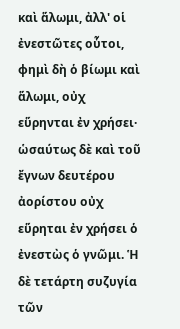καὶ ἅλωμι, ἀλλ' οἱ ἐνεστῶτες οὗτοι, φημὶ δὴ ὁ βίωμι καὶ ἅλωμι, οὐχ εὕρηνται ἐν χρήσει· ὡσαύτως δὲ καὶ τοῦ ἔγνων δευτέρου ἀορίστου οὐχ εὕρηται ἐν χρήσει ὁ ἐνεστὼς ὁ γνῶμι. Ἡ δὲ τετάρτη συζυγία τῶν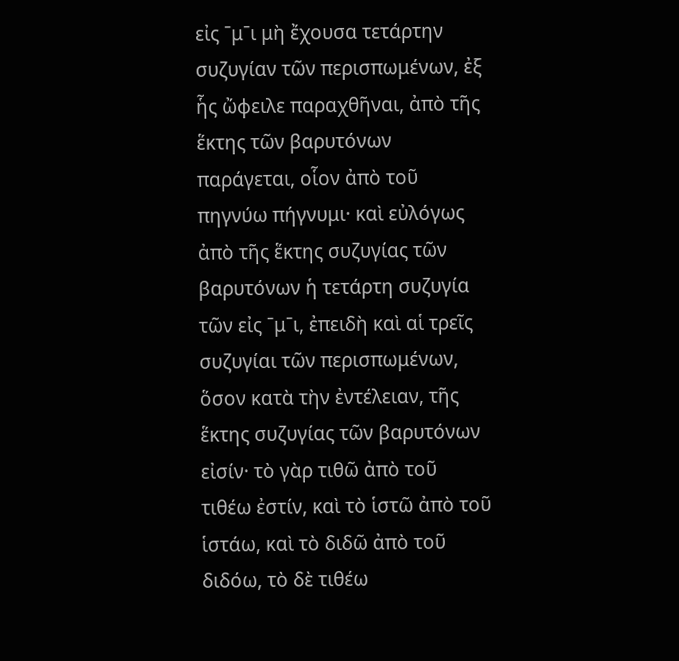εἰς ˉμˉι μὴ ἔχουσα τετάρτην συζυγίαν τῶν περισπωμένων, ἐξ ἧς ὤφειλε παραχθῆναι, ἀπὸ τῆς ἕκτης τῶν βαρυτόνων παράγεται, οἷον ἀπὸ τοῦ πηγνύω πήγνυμι· καὶ εὐλόγως ἀπὸ τῆς ἕκτης συζυγίας τῶν βαρυτόνων ἡ τετάρτη συζυγία τῶν εἰς ˉμˉι, ἐπειδὴ καὶ αἱ τρεῖς συζυγίαι τῶν περισπωμένων, ὅσον κατὰ τὴν ἐντέλειαν, τῆς ἕκτης συζυγίας τῶν βαρυτόνων εἰσίν· τὸ γὰρ τιθῶ ἀπὸ τοῦ τιθέω ἐστίν, καὶ τὸ ἱστῶ ἀπὸ τοῦ ἱστάω, καὶ τὸ διδῶ ἀπὸ τοῦ διδόω, τὸ δὲ τιθέω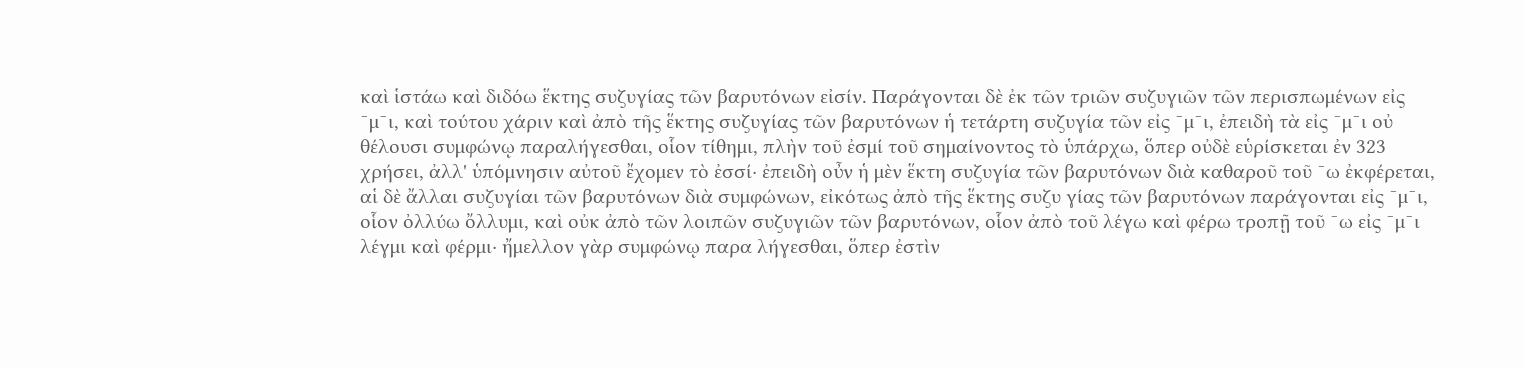καὶ ἱστάω καὶ διδόω ἕκτης συζυγίας τῶν βαρυτόνων εἰσίν. Παράγονται δὲ ἐκ τῶν τριῶν συζυγιῶν τῶν περισπωμένων εἰς ˉμˉι, καὶ τούτου χάριν καὶ ἀπὸ τῆς ἕκτης συζυγίας τῶν βαρυτόνων ἡ τετάρτη συζυγία τῶν εἰς ˉμˉι, ἐπειδὴ τὰ εἰς ˉμˉι οὐ θέλουσι συμφώνῳ παραλήγεσθαι, οἷον τίθημι, πλὴν τοῦ ἐσμί τοῦ σημαίνοντος τὸ ὑπάρχω, ὅπερ οὐδὲ εὑρίσκεται ἐν 323 χρήσει, ἀλλ' ὑπόμνησιν αὐτοῦ ἔχομεν τὸ ἐσσί· ἐπειδὴ οὖν ἡ μὲν ἕκτη συζυγία τῶν βαρυτόνων διὰ καθαροῦ τοῦ ˉω ἐκφέρεται, αἱ δὲ ἄλλαι συζυγίαι τῶν βαρυτόνων διὰ συμφώνων, εἰκότως ἀπὸ τῆς ἕκτης συζυ γίας τῶν βαρυτόνων παράγονται εἰς ˉμˉι, οἷον ὀλλύω ὄλλυμι, καὶ οὐκ ἀπὸ τῶν λοιπῶν συζυγιῶν τῶν βαρυτόνων, οἷον ἀπὸ τοῦ λέγω καὶ φέρω τροπῇ τοῦ ˉω εἰς ˉμˉι λέγμι καὶ φέρμι· ἤμελλον γὰρ συμφώνῳ παρα λήγεσθαι, ὅπερ ἐστὶν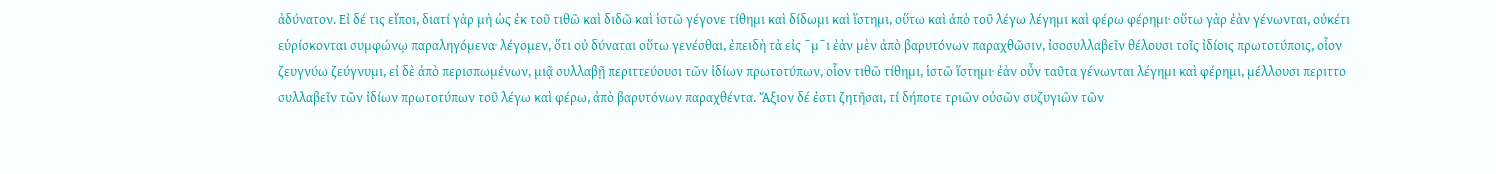ἀδύνατον. Εἰ δέ τις εἴποι, διατί γὰρ μὴ ὡς ἐκ τοῦ τιθῶ καὶ διδῶ καὶ ἱστῶ γέγονε τίθημι καὶ δίδωμι καὶ ἵστημι, οὕτω καὶ ἀπὸ τοῦ λέγω λέγημι καὶ φέρω φέρημι· οὕτω γὰρ ἐὰν γένωνται, οὐκέτι εὑρίσκονται συμφώνῳ παραληγόμενα· λέγομεν, ὅτι οὐ δύναται οὕτω γενέσθαι, ἐπειδὴ τὰ εἰς ˉμˉι ἐὰν μὲν ἀπὸ βαρυτόνων παραχθῶσιν, ἰσοσυλλαβεῖν θέλουσι τοῖς ἰδίοις πρωτοτύποις, οἷον ζευγνύω ζεύγνυμι, εἰ δὲ ἀπὸ περισπωμένων, μιᾷ συλλαβῇ περιττεύουσι τῶν ἰδίων πρωτοτύπων, οἷον τιθῶ τίθημι, ἱστῶ ἵστημι· ἐὰν οὖν ταῦτα γένωνται λέγημι καὶ φέρημι, μέλλουσι περιττο συλλαβεῖν τῶν ἰδίων πρωτοτύπων τοῦ λέγω καὶ φέρω, ἀπὸ βαρυτόνων παραχθέντα. Ἄξιον δέ ἐστι ζητῆσαι, τί δήποτε τριῶν οὐσῶν συζυγιῶν τῶν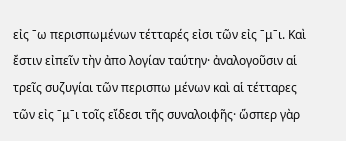εἰς ˉω περισπωμένων τέτταρές εἰσι τῶν εἰς ˉμˉι. Καὶ ἔστιν εἰπεῖν τὴν ἀπο λογίαν ταύτην· ἀναλογοῦσιν αἱ τρεῖς συζυγίαι τῶν περισπω μένων καὶ αἱ τέτταρες τῶν εἰς ˉμˉι τοῖς εἴδεσι τῆς συναλοιφῆς· ὥσπερ γὰρ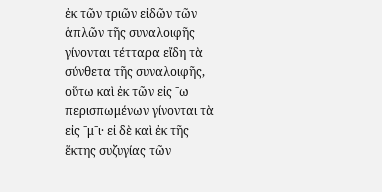ἐκ τῶν τριῶν εἰδῶν τῶν ἁπλῶν τῆς συναλοιφῆς γίνονται τέτταρα εἴδη τὰ σύνθετα τῆς συναλοιφῆς, οὕτω καὶ ἐκ τῶν εἰς ˉω περισπωμένων γίνονται τὰ εἰς ˉμˉι· εἰ δὲ καὶ ἐκ τῆς ἕκτης συζυγίας τῶν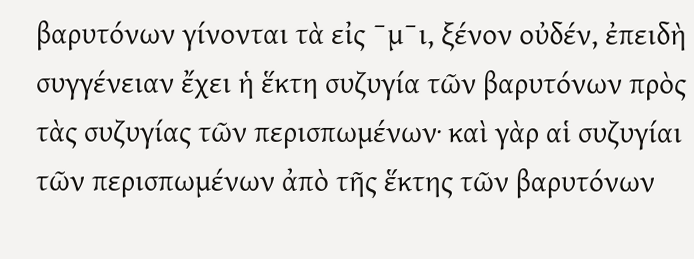βαρυτόνων γίνονται τὰ εἰς ˉμˉι, ξένον οὐδέν, ἐπειδὴ συγγένειαν ἔχει ἡ ἕκτη συζυγία τῶν βαρυτόνων πρὸς τὰς συζυγίας τῶν περισπωμένων· καὶ γὰρ αἱ συζυγίαι τῶν περισπωμένων ἀπὸ τῆς ἕκτης τῶν βαρυτόνων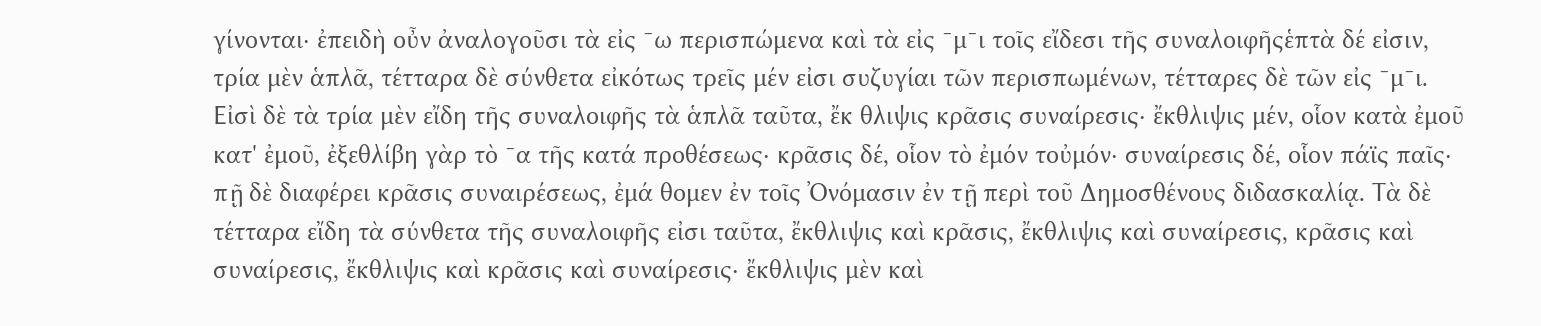γίνονται· ἐπειδὴ οὖν ἀναλογοῦσι τὰ εἰς ˉω περισπώμενα καὶ τὰ εἰς ˉμˉι τοῖς εἴδεσι τῆς συναλοιφῆςἑπτὰ δέ εἰσιν, τρία μὲν ἁπλᾶ, τέτταρα δὲ σύνθετα εἰκότως τρεῖς μέν εἰσι συζυγίαι τῶν περισπωμένων, τέτταρες δὲ τῶν εἰς ˉμˉι. Εἰσὶ δὲ τὰ τρία μὲν εἴδη τῆς συναλοιφῆς τὰ ἁπλᾶ ταῦτα, ἔκ θλιψις κρᾶσις συναίρεσις· ἔκθλιψις μέν, οἷον κατὰ ἐμοῦ κατ' ἐμοῦ, ἐξεθλίβη γὰρ τὸ ˉα τῆς κατά προθέσεως· κρᾶσις δέ, οἷον τὸ ἐμόν τοὐμόν· συναίρεσις δέ, οἷον πάϊς παῖς· πῇ δὲ διαφέρει κρᾶσις συναιρέσεως, ἐμά θομεν ἐν τοῖς Ὀνόμασιν ἐν τῇ περὶ τοῦ Δημοσθένους διδασκαλίᾳ. Τὰ δὲ τέτταρα εἴδη τὰ σύνθετα τῆς συναλοιφῆς εἰσι ταῦτα, ἔκθλιψις καὶ κρᾶσις, ἔκθλιψις καὶ συναίρεσις, κρᾶσις καὶ συναίρεσις, ἔκθλιψις καὶ κρᾶσις καὶ συναίρεσις· ἔκθλιψις μὲν καὶ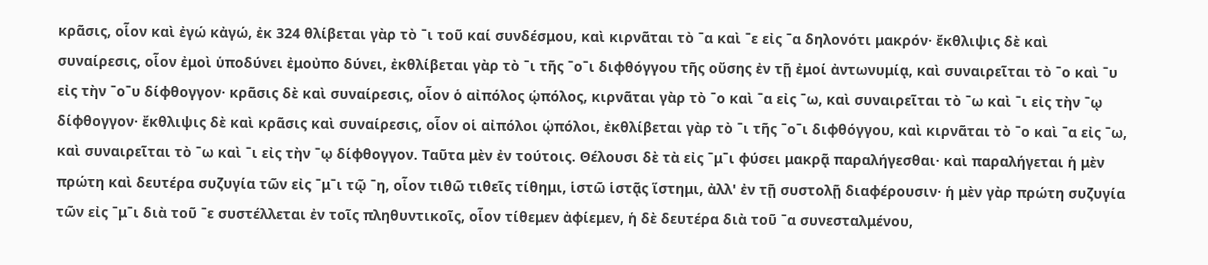κρᾶσις, οἷον καὶ ἐγώ κἀγώ, ἐκ 324 θλίβεται γὰρ τὸ ˉι τοῦ καί συνδέσμου, καὶ κιρνᾶται τὸ ˉα καὶ ˉε εἰς ˉα δηλονότι μακρόν· ἔκθλιψις δὲ καὶ συναίρεσις, οἷον ἐμοὶ ὑποδύνει ἐμοὐπο δύνει, ἐκθλίβεται γὰρ τὸ ˉι τῆς ˉοˉι διφθόγγου τῆς οὔσης ἐν τῇ ἐμοί ἀντωνυμίᾳ, καὶ συναιρεῖται τὸ ˉο καὶ ˉυ εἰς τὴν ˉοˉυ δίφθογγον· κρᾶσις δὲ καὶ συναίρεσις, οἷον ὁ αἰπόλος ᾡπόλος, κιρνᾶται γὰρ τὸ ˉο καὶ ˉα εἰς ˉω, καὶ συναιρεῖται τὸ ˉω καὶ ˉι εἰς τὴν ˉῳ δίφθογγον· ἔκθλιψις δὲ καὶ κρᾶσις καὶ συναίρεσις, οἷον οἱ αἰπόλοι ᾡπόλοι, ἐκθλίβεται γὰρ τὸ ˉι τῆς ˉοˉι διφθόγγου, καὶ κιρνᾶται τὸ ˉο καὶ ˉα εἰς ˉω, καὶ συναιρεῖται τὸ ˉω καὶ ˉι εἰς τὴν ˉῳ δίφθογγον. Ταῦτα μὲν ἐν τούτοις. Θέλουσι δὲ τὰ εἰς ˉμˉι φύσει μακρᾷ παραλήγεσθαι· καὶ παραλήγεται ἡ μὲν πρώτη καὶ δευτέρα συζυγία τῶν εἰς ˉμˉι τῷ ˉη, οἷον τιθῶ τιθεῖς τίθημι, ἱστῶ ἱστᾷς ἵστημι, ἀλλ' ἐν τῇ συστολῇ διαφέρουσιν· ἡ μὲν γὰρ πρώτη συζυγία τῶν εἰς ˉμˉι διὰ τοῦ ˉε συστέλλεται ἐν τοῖς πληθυντικοῖς, οἷον τίθεμεν ἀφίεμεν, ἡ δὲ δευτέρα διὰ τοῦ ˉα συνεσταλμένου,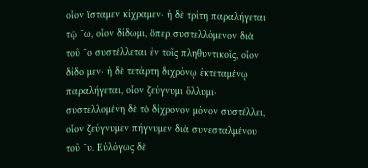οἷον ἵσταμεν κίχραμεν· ἡ δὲ τρίτη παραλήγεται τῷ ˉω, οἷον δίδωμι, ὅπερ συστελλόμενον διὰ τοῦ ˉο συστέλλεται ἐν τοῖς πληθυντικοῖς, οἷον δίδο μεν· ἡ δὲ τετάρτη διχρόνῳ ἐκτεταμένῳ παραλήγεται, οἷον ζεύγνυμι ὄλλυμι· συστελλομένη δὲ τὸ δίχρονον μόνον συστέλλει, οἷον ζεύγνυμεν πήγνυμεν διὰ συνεσταλμένου τοῦ ˉυ. Εὐλόγως δὲ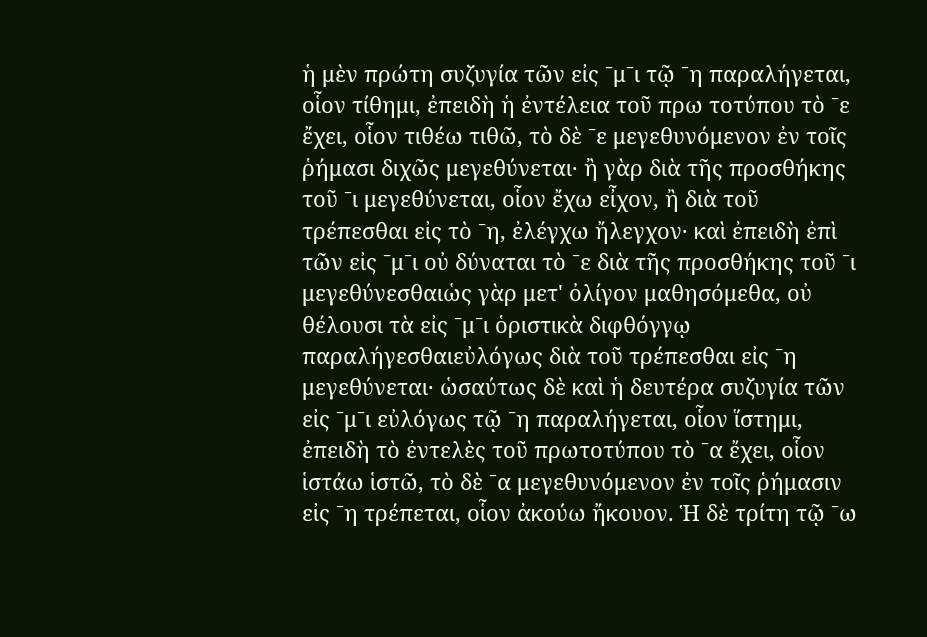ἡ μὲν πρώτη συζυγία τῶν εἰς ˉμˉι τῷ ˉη παραλήγεται, οἷον τίθημι, ἐπειδὴ ἡ ἐντέλεια τοῦ πρω τοτύπου τὸ ˉε ἔχει, οἷον τιθέω τιθῶ, τὸ δὲ ˉε μεγεθυνόμενον ἐν τοῖς ῥήμασι διχῶς μεγεθύνεται· ἢ γὰρ διὰ τῆς προσθήκης τοῦ ˉι μεγεθύνεται, οἷον ἔχω εἶχον, ἢ διὰ τοῦ τρέπεσθαι εἰς τὸ ˉη, ἐλέγχω ἤλεγχον· καὶ ἐπειδὴ ἐπὶ τῶν εἰς ˉμˉι οὐ δύναται τὸ ˉε διὰ τῆς προσθήκης τοῦ ˉι μεγεθύνεσθαιὡς γὰρ μετ' ὀλίγον μαθησόμεθα, οὐ θέλουσι τὰ εἰς ˉμˉι ὁριστικὰ διφθόγγῳ παραλήγεσθαιεὐλόγως διὰ τοῦ τρέπεσθαι εἰς ˉη μεγεθύνεται· ὡσαύτως δὲ καὶ ἡ δευτέρα συζυγία τῶν εἰς ˉμˉι εὐλόγως τῷ ˉη παραλήγεται, οἷον ἵστημι, ἐπειδὴ τὸ ἐντελὲς τοῦ πρωτοτύπου τὸ ˉα ἔχει, οἷον ἱστάω ἱστῶ, τὸ δὲ ˉα μεγεθυνόμενον ἐν τοῖς ῥήμασιν εἰς ˉη τρέπεται, οἷον ἀκούω ἤκουον. Ἡ δὲ τρίτη τῷ ˉω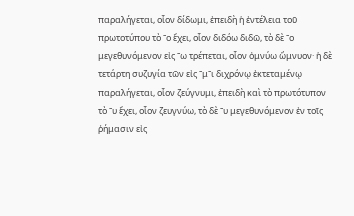παραλήγεται, οἷον δίδωμι, ἐπειδὴ ἡ ἐντέλεια τοῦ πρωτοτύπου τὸ ˉο ἔχει, οἷον διδόω διδῶ, τὸ δὲ ˉο μεγεθυνόμενον εἰς ˉω τρέπεται, οἷον ὀμνύω ὤμνυον· ἡ δὲ τετάρτη συζυγία τῶν εἰς ˉμˉι διχρόνῳ ἐκτεταμένῳ παραλήγεται, οἷον ζεύγνυμι, ἐπειδὴ καὶ τὸ πρωτότυπον τὸ ˉυ ἔχει, οἷον ζευγνύω, τὸ δὲ ˉυ μεγεθυνόμενον ἐν τοῖς ῥήμασιν εἰς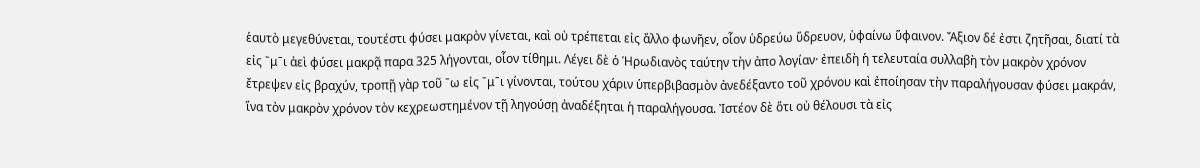ἑαυτὸ μεγεθύνεται, τουτέστι φύσει μακρὸν γίνεται, καὶ οὐ τρέπεται εἰς ἄλλο φωνῆεν, οἷον ὑδρεύω ὕδρευον, ὑφαίνω ὕφαινον. Ἄξιον δέ ἐστι ζητῆσαι, διατί τὰ εἰς ˉμˉι ἀεὶ φύσει μακρᾷ παρα 325 λήγονται, οἷον τίθημι. Λέγει δὲ ὁ Ἡρωδιανὸς ταύτην τὴν ἀπο λογίαν· ἐπειδὴ ἡ τελευταία συλλαβὴ τὸν μακρὸν χρόνον ἔτρεψεν εἰς βραχύν, τροπῇ γὰρ τοῦ ˉω εἰς ˉμˉι γίνονται, τούτου χάριν ὑπερβιβασμὸν ἀνεδέξαντο τοῦ χρόνου καὶ ἐποίησαν τὴν παραλήγουσαν φύσει μακράν, ἵνα τὸν μακρὸν χρόνον τὸν κεχρεωστημένον τῇ ληγούσῃ ἀναδέξηται ἡ παραλήγουσα. Ἰστέον δὲ ὅτι οὐ θέλουσι τὰ εἰς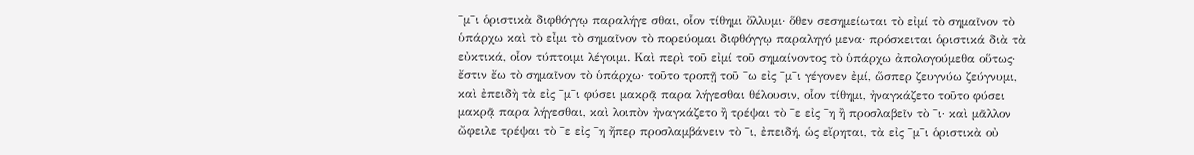ˉμˉι ὁριστικὰ διφθόγγῳ παραλήγε σθαι, οἷον τίθημι ὄλλυμι· ὅθεν σεσημείωται τὸ εἰμί τὸ σημαῖνον τὸ ὑπάρχω καὶ τὸ εἶμι τὸ σημαῖνον τὸ πορεύομαι διφθόγγῳ παραληγό μενα· πρόσκειται ὁριστικά διὰ τὰ εὐκτικά, οἷον τύπτοιμι λέγοιμι. Καὶ περὶ τοῦ εἰμί τοῦ σημαίνοντος τὸ ὑπάρχω ἀπολογούμεθα οὕτως· ἔστιν ἔω τὸ σημαῖνον τὸ ὑπάρχω· τοῦτο τροπῇ τοῦ ˉω εἰς ˉμˉι γέγονεν ἐμί, ὥσπερ ζευγνύω ζεύγνυμι, καὶ ἐπειδὴ τὰ εἰς ˉμˉι φύσει μακρᾷ παρα λήγεσθαι θέλουσιν, οἷον τίθημι, ἠναγκάζετο τοῦτο φύσει μακρᾷ παρα λήγεσθαι, καὶ λοιπὸν ἠναγκάζετο ἢ τρέψαι τὸ ˉε εἰς ˉη ἢ προσλαβεῖν τὸ ˉι· καὶ μᾶλλον ὤφειλε τρέψαι τὸ ˉε εἰς ˉη ἤπερ προσλαμβάνειν τὸ ˉι, ἐπειδή, ὡς εἴρηται, τὰ εἰς ˉμˉι ὁριστικὰ οὐ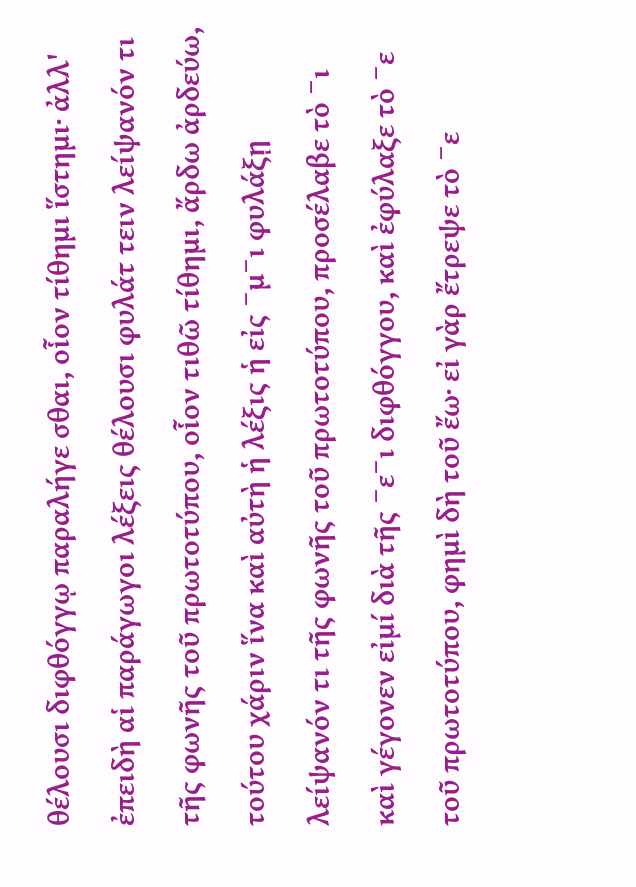θέλουσι διφθόγγῳ παραλήγε σθαι, οἷον τίθημι ἵστημι· ἀλλ' ἐπειδὴ αἱ παράγωγοι λέξεις θέλουσι φυλάτ τειν λείψανόν τι τῆς φωνῆς τοῦ πρωτοτύπου, οἷον τιθῶ τίθημι, ἄρδω ἀρδεύω, τούτου χάριν ἵνα καὶ αὐτὴ ἡ λέξις ἡ εἰς ˉμˉι φυλάξῃ λείψανόν τι τῆς φωνῆς τοῦ πρωτοτύπου, προσέλαβε τὸ ˉι καὶ γέγονεν εἰμί διὰ τῆς ˉεˉι διφθόγγου, καὶ ἐφύλαξε τὸ ˉε τοῦ πρωτοτύπου, φημὶ δὴ τοῦ ἔω· εἰ γὰρ ἔτρεψε τὸ ˉε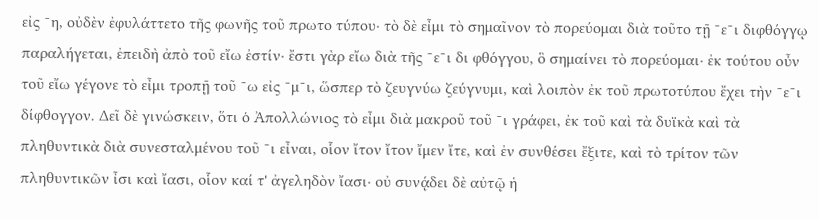εἰς ˉη, οὐδὲν ἐφυλάττετο τῆς φωνῆς τοῦ πρωτο τύπου· τὸ δὲ εἶμι τὸ σημαῖνον τὸ πορεύομαι διὰ τοῦτο τῇ ˉεˉι διφθόγγῳ παραλήγεται, ἐπειδὴ ἀπὸ τοῦ εἴω ἐστίν· ἔστι γὰρ εἴω διὰ τῆς ˉεˉι δι φθόγγου, ὃ σημαίνει τὸ πορεύομαι· ἐκ τούτου οὖν τοῦ εἴω γέγονε τὸ εἶμι τροπῇ τοῦ ˉω εἰς ˉμˉι, ὥσπερ τὸ ζευγνύω ζεύγνυμι, καὶ λοιπὸν ἐκ τοῦ πρωτοτύπου ἔχει τὴν ˉεˉι δίφθογγον. Δεῖ δὲ γινώσκειν, ὅτι ὁ Ἀπολλώνιος τὸ εἶμι διὰ μακροῦ τοῦ ˉι γράφει, ἐκ τοῦ καὶ τὰ δυϊκὰ καὶ τὰ πληθυντικὰ διὰ συνεσταλμένου τοῦ ˉι εἶναι, οἷον ἴτον ἴτον ἴμεν ἴτε, καὶ ἐν συνθέσει ἔξιτε, καὶ τὸ τρίτον τῶν πληθυντικῶν ἶσι καὶ ἴασι, οἷον καί τ' ἀγεληδὸν ἴασι· οὐ συνᾴδει δὲ αὐτῷ ἡ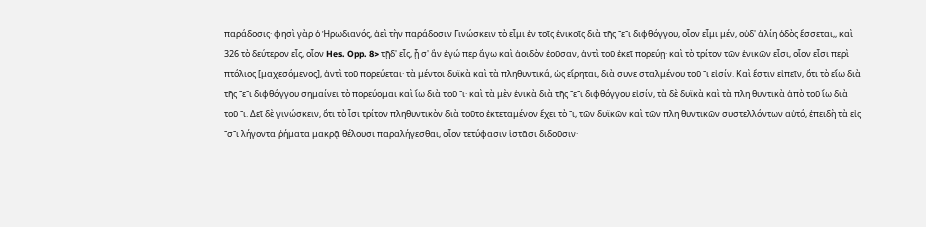παράδοσις· φησὶ γὰρ ὁ Ἡρωδιανός, ἀεὶ τὴν παράδοσιν Γινώσκειν τὸ εἶμι ἐν τοῖς ἑνικοῖς διὰ τῆς ˉεˉι διφθόγγου, οἷον εἶμι μέν, οὐδ' ἁλίη ὁδὸς ἔσσεται,, καὶ 326 τὸ δεύτερον εἶς, οἷον Hes. Opp. 8> τῇδ' εἶς, ᾗ σ' ἂν ἐγώ περ ἄγω καὶ ἀοιδὸν ἐοῦσαν, ἀντὶ τοῦ ἐκεῖ πορεύῃ· καὶ τὸ τρίτον τῶν ἑνικῶν εἶσι, οἷον εἶσι περὶ πτόλιος [μαχεσόμενος], ἀντὶ τοῦ πορεύεται· τὰ μέντοι δυϊκὰ καὶ τὰ πληθυντικά, ὡς εἴρηται, διὰ συνε σταλμένου τοῦ ˉι εἰσίν. Καὶ ἔστιν εἰπεῖν, ὅτι τὸ εἴω διὰ τῆς ˉεˉι διφθόγγου σημαίνει τὸ πορεύομαι καὶ ἴω διὰ τοῦ ˉι· καὶ τὰ μὲν ἑνικὰ διὰ τῆς ˉεˉι διφθόγγου εἰσίν, τὰ δὲ δυϊκὰ καὶ τὰ πλη θυντικὰ ἀπὸ τοῦ ἴω διὰ τοῦ ˉι. Δεῖ δὲ γινώσκειν, ὅτι τὸ ἶσι τρίτον πληθυντικὸν διὰ τοῦτο ἐκτεταμένον ἔχει τὸ ˉι, τῶν δυϊκῶν καὶ τῶν πλη θυντικῶν συστελλόντων αὐτό, ἐπειδὴ τὰ εἰς ˉσˉι λήγοντα ῥήματα μακρᾷ θέλουσι παραλήγεσθαι, οἷον τετύφασιν ἱστᾶσι διδοῦσιν·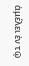ἀμέλει ἐν τῷ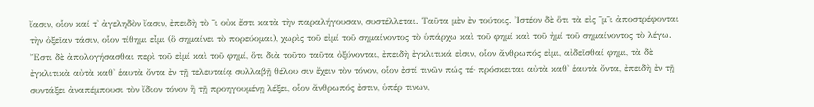ἴασιν, οἷον καί τ' ἀγεληδὸν ἴασιν, ἐπειδὴ τὸ ˉι οὐκ ἔστι κατὰ τὴν παραλήγουσαν, συστέλλεται. Ταῦτα μὲν ἐν τούτοις. Ἰστέον δὲ ὅτι τὰ εἰς ˉμˉι ἀποστρέφονται τὴν ὀξεῖαν τάσιν, οἷον τίθημι εἶμι (ὃ σημαίνει τὸ πορεύομαι), χωρὶς τοῦ εἰμί τοῦ σημαίνοντος τὸ ὑπάρχω καὶ τοῦ φημί καὶ τοῦ ἠμί τοῦ σημαίνοντος τὸ λέγω. Ἔστι δὲ ἀπολογήσασθαι περὶ τοῦ εἰμί καὶ τοῦ φημί, ὅτι διὰ τοῦτο ταῦτα ὀξύνονται, ἐπειδὴ ἐγκλιτικά εἰσιν, οἷον ἄνθρωπός εἰμι, αἰδεῖσθαί φημι, τὰ δὲ ἐγκλιτικὰ αὐτὰ καθ' ἑαυτὰ ὄντα ἐν τῇ τελευταίᾳ συλλαβῇ θέλου σιν ἔχειν τὸν τόνον, οἷον ἐστί τινῶν πώς τέ· πρόσκειται αὐτὰ καθ' ἑαυτὰ ὄντα, ἐπειδὴ ἐν τῇ συντάξει ἀναπέμπουσι τὸν ἴδιον τόνον ἢ τῇ προηγουμένῃ λέξει, οἷον ἄνθρωπός ἐστιν, ὑπέρ τινων,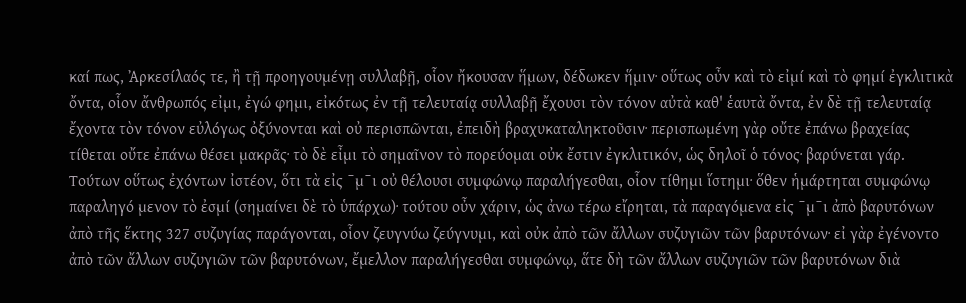καί πως, Ἀρκεσίλαός τε, ἢ τῇ προηγουμένῃ συλλαβῇ, οἷον ἤκουσαν ἥμων, δέδωκεν ἥμιν· οὕτως οὖν καὶ τὸ εἰμί καὶ τὸ φημί ἐγκλιτικὰ ὄντα, οἷον ἄνθρωπός εἰμι, ἐγώ φημι, εἰκότως ἐν τῇ τελευταίᾳ συλλαβῇ ἔχουσι τὸν τόνον αὐτὰ καθ' ἑαυτὰ ὄντα, ἐν δὲ τῇ τελευταίᾳ ἔχοντα τὸν τόνον εὐλόγως ὀξύνονται καὶ οὐ περισπῶνται, ἐπειδὴ βραχυκαταληκτοῦσιν· περισπωμένη γὰρ οὔτε ἐπάνω βραχείας τίθεται οὔτε ἐπάνω θέσει μακρᾶς· τὸ δὲ εἶμι τὸ σημαῖνον τὸ πορεύομαι οὐκ ἔστιν ἐγκλιτικόν, ὡς δηλοῖ ὁ τόνος· βαρύνεται γάρ. Τούτων οὕτως ἐχόντων ἰστέον, ὅτι τὰ εἰς ˉμˉι οὐ θέλουσι συμφώνῳ παραλήγεσθαι, οἷον τίθημι ἵστημι· ὅθεν ἡμάρτηται συμφώνῳ παραληγό μενον τὸ ἐσμί (σημαίνει δὲ τὸ ὑπάρχω)· τούτου οὖν χάριν, ὡς ἀνω τέρω εἴρηται, τὰ παραγόμενα εἰς ˉμˉι ἀπὸ βαρυτόνων ἀπὸ τῆς ἕκτης 327 συζυγίας παράγονται, οἷον ζευγνύω ζεύγνυμι, καὶ οὐκ ἀπὸ τῶν ἄλλων συζυγιῶν τῶν βαρυτόνων· εἰ γὰρ ἐγένοντο ἀπὸ τῶν ἄλλων συζυγιῶν τῶν βαρυτόνων, ἔμελλον παραλήγεσθαι συμφώνῳ, ἅτε δὴ τῶν ἄλλων συζυγιῶν τῶν βαρυτόνων διὰ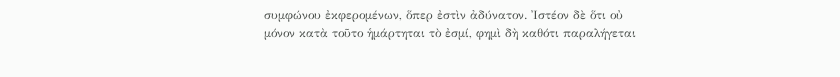συμφώνου ἐκφερομένων, ὅπερ ἐστὶν ἀδύνατον. Ἰστέον δὲ ὅτι οὐ μόνον κατὰ τοῦτο ἡμάρτηται τὸ ἐσμί, φημὶ δὴ καθότι παραλήγεται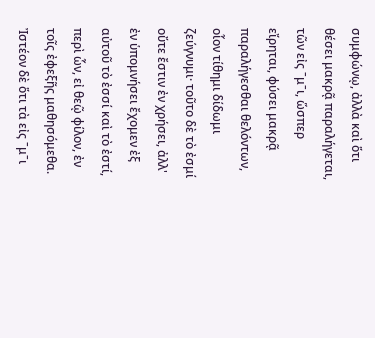συμφώνῳ, ἀλλὰ καὶ ὅτι θέσει μακρᾷ παραλήγεται, τῶν εἰς ˉμˉι, ὥσπερ εἴρηται, φύσει μακρᾷ παραλήγεσθαι θελόντων, οἷον τίθημι δίδωμι ζεύγνυμι· τοῦτο δὲ τὸ ἐσμί οὔτε ἔστιν ἐν χρήσει, ἀλλ' ἐν ὑπομνήσει ἔχομεν ἐξ αὐτοῦ τὸ ἐσσί καὶ τὸ ἐστί, περὶ ὧν, εἰ θεῷ φίλον, ἐν τοῖς ἐφεξῆς μαθησόμεθα. Ἰστέον δὲ ὅτι τὰ εἰς ˉμˉι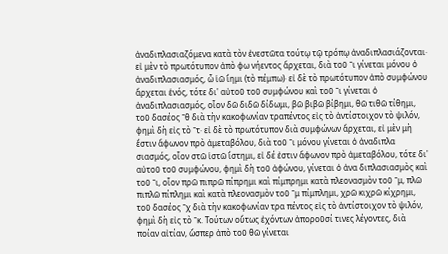ἀναδιπλασιαζόμενα κατὰ τὸν ἐνεστῶτα τούτῳ τῷ τρόπῳ ἀναδιπλασιάζονται· εἰ μὲν τὸ πρωτότυπον ἀπὸ φω νήεντος ἄρχεται, διὰ τοῦ ˉι γίνεται μόνου ὁ ἀναδιπλασιασμός, ὧ ἱῶ ἵημι (τὸ πέμπω)· εἰ δὲ τὸ πρωτότυπον ἀπὸ συμφώνου ἄρχεται ἑνός, τότε δι' αὐτοῦ τοῦ συμφώνου καὶ τοῦ ˉι γίνεται ὁ ἀναδιπλασιασμός, οἷον δῶ διδῶ δίδωμι, βῶ βιβῶ βίβημι, θῶ τιθῶ τίθημι, τοῦ δασέος ˉθ διὰ τὴν κακοφωνίαν τραπέντος εἰς τὸ ἀντίστοιχον τὸ ψιλόν, φημὶ δὴ εἰς τὸ ˉτ· εἰ δὲ τὸ πρωτότυπον διὰ συμφώνων ἄρχεται, εἰ μὲν μὴ ἔστιν ἄφωνον πρὸ ἀμεταβόλου, διὰ τοῦ ˉι μόνου γίνεται ὁ ἀναδιπλα σιασμός, οἷον στῶ ἱστῶ ἵστημι, εἰ δέ ἐστιν ἄφωνον πρὸ ἀμεταβόλου, τότε δι' αὐτοῦ τοῦ συμφώνου, φημὶ δὴ τοῦ ἀφώνου, γίνεται ὁ ἀνα διπλασιασμὸς καὶ τοῦ ˉι, οἷον πρῶ πιπρῶ πίπρημι καὶ πίμπρημι κατὰ πλεονασμὸν τοῦ ˉμ, πλῶ πιπλῶ πίπλημι καὶ κατὰ πλεονασμὸν τοῦ ˉμ πίμπλημι, χρῶ κιχρῶ κίχρημι, τοῦ δασέος ˉχ διὰ τὴν κακοφωνίαν τρα πέντος εἰς τὸ ἀντίστοιχον τὸ ψιλόν, φημὶ δὴ εἰς τὸ ˉκ. Τούτων οὕτως ἐχόντων ἀποροῦσί τινες λέγοντες, διὰ ποίαν αἰτίαν, ὥσπερ ἀπὸ τοῦ θῶ γίνεται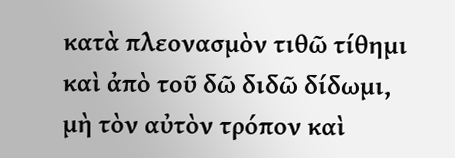κατὰ πλεονασμὸν τιθῶ τίθημι καὶ ἀπὸ τοῦ δῶ διδῶ δίδωμι, μὴ τὸν αὐτὸν τρόπον καὶ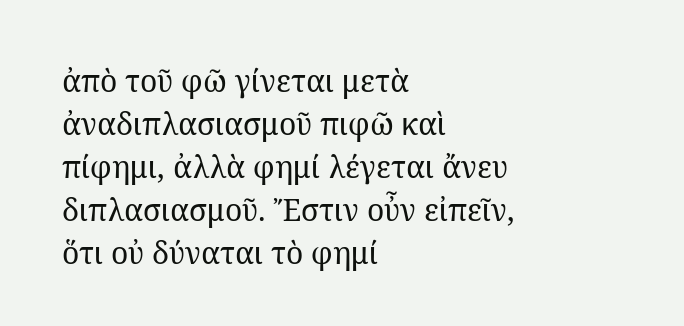ἀπὸ τοῦ φῶ γίνεται μετὰ ἀναδιπλασιασμοῦ πιφῶ καὶ πίφημι, ἀλλὰ φημί λέγεται ἄνευ διπλασιασμοῦ. Ἔστιν οὖν εἰπεῖν, ὅτι οὐ δύναται τὸ φημί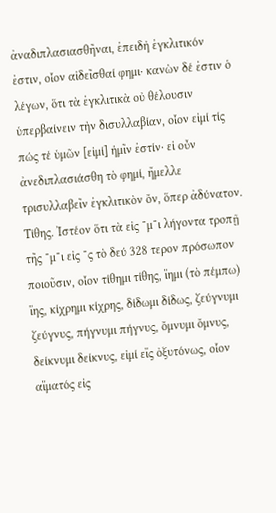ἀναδιπλασιασθῆναι, ἐπειδὴ ἐγκλιτικόν ἐστιν, οἷον αἰδεῖσθαί φημι· κανὼν δέ ἐστιν ὁ λέγων, ὅτι τὰ ἐγκλιτικὰ οὐ θέλουσιν ὑπερβαίνειν τὴν δισυλλαβίαν, οἷον εἰμί τίς πώς τέ ὑμῶν [εἰμί] ἡμῖν ἐστίν· εἰ οὖν ἀνεδιπλασιάσθη τὸ φημί, ἤμελλε τρισυλλαβεῖν ἐγκλιτικὸν ὄν, ὅπερ ἀδύνατον. Τίθης. Ἰστέον ὅτι τὰ εἰς ˉμˉι λήγοντα τροπῇ τῆς ˉμˉι εἰς ˉς τὸ δεύ 328 τερον πρόσωπον ποιοῦσιν, οἷον τίθημι τίθης, ἵημι (τὸ πέμπω) ἵης, κίχρημι κίχρης, δίδωμι δίδως, ζεύγνυμι ζεύγνυς, πήγνυμι πήγνυς, ὄμνυμι ὄμνυς, δείκνυμι δείκνυς, εἰμί εἴς ὀξυτόνως, οἷον αἵματός εἰς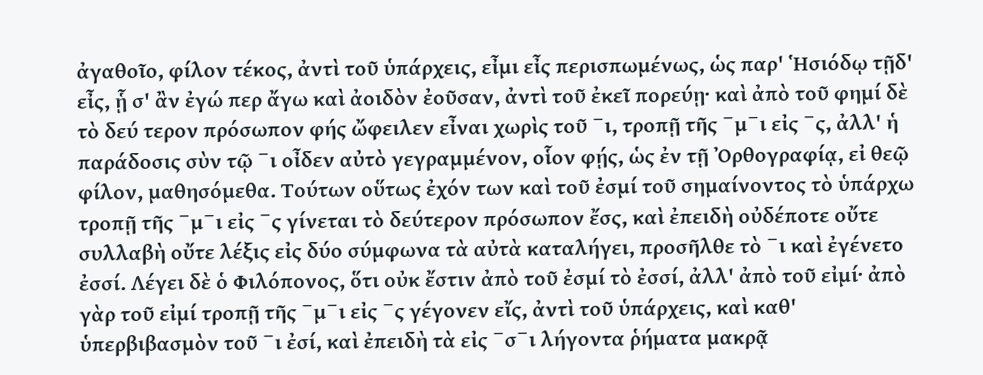ἀγαθοῖο, φίλον τέκος, ἀντὶ τοῦ ὑπάρχεις, εἶμι εἶς περισπωμένως, ὡς παρ' Ἡσιόδῳ τῇδ' εἶς, ᾗ σ' ἂν ἐγώ περ ἄγω καὶ ἀοιδὸν ἐοῦσαν, ἀντὶ τοῦ ἐκεῖ πορεύῃ· καὶ ἀπὸ τοῦ φημί δὲ τὸ δεύ τερον πρόσωπον φής ὤφειλεν εἶναι χωρὶς τοῦ ˉι, τροπῇ τῆς ˉμˉι εἰς ˉς, ἀλλ' ἡ παράδοσις σὺν τῷ ˉι οἶδεν αὐτὸ γεγραμμένον, οἷον φῄς, ὡς ἐν τῇ Ὀρθογραφίᾳ, εἰ θεῷ φίλον, μαθησόμεθα. Τούτων οὕτως ἐχόν των καὶ τοῦ ἐσμί τοῦ σημαίνοντος τὸ ὑπάρχω τροπῇ τῆς ˉμˉι εἰς ˉς γίνεται τὸ δεύτερον πρόσωπον ἔσς, καὶ ἐπειδὴ οὐδέποτε οὔτε συλλαβὴ οὔτε λέξις εἰς δύο σύμφωνα τὰ αὐτὰ καταλήγει, προσῆλθε τὸ ˉι καὶ ἐγένετο ἐσσί. Λέγει δὲ ὁ Φιλόπονος, ὅτι οὐκ ἔστιν ἀπὸ τοῦ ἐσμί τὸ ἐσσί, ἀλλ' ἀπὸ τοῦ εἰμί· ἀπὸ γὰρ τοῦ εἰμί τροπῇ τῆς ˉμˉι εἰς ˉς γέγονεν εἴς, ἀντὶ τοῦ ὑπάρχεις, καὶ καθ' ὑπερβιβασμὸν τοῦ ˉι ἐσί, καὶ ἐπειδὴ τὰ εἰς ˉσˉι λήγοντα ῥήματα μακρᾷ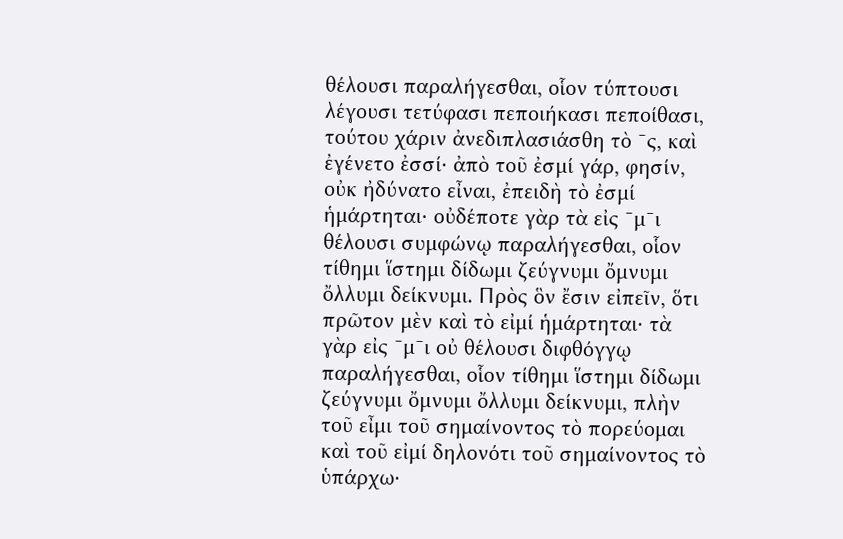θέλουσι παραλήγεσθαι, οἷον τύπτουσι λέγουσι τετύφασι πεποιήκασι πεποίθασι, τούτου χάριν ἀνεδιπλασιάσθη τὸ ˉς, καὶ ἐγένετο ἐσσί· ἀπὸ τοῦ ἐσμί γάρ, φησίν, οὐκ ἠδύνατο εἶναι, ἐπειδὴ τὸ ἐσμί ἡμάρτηται· οὐδέποτε γὰρ τὰ εἰς ˉμˉι θέλουσι συμφώνῳ παραλήγεσθαι, οἷον τίθημι ἵστημι δίδωμι ζεύγνυμι ὄμνυμι ὄλλυμι δείκνυμι. Πρὸς ὃν ἔσιν εἰπεῖν, ὅτι πρῶτον μὲν καὶ τὸ εἰμί ἡμάρτηται· τὰ γὰρ εἰς ˉμˉι οὐ θέλουσι διφθόγγῳ παραλήγεσθαι, οἷον τίθημι ἵστημι δίδωμι ζεύγνυμι ὄμνυμι ὄλλυμι δείκνυμι, πλὴν τοῦ εἶμι τοῦ σημαίνοντος τὸ πορεύομαι καὶ τοῦ εἰμί δηλονότι τοῦ σημαίνοντος τὸ ὑπάρχω·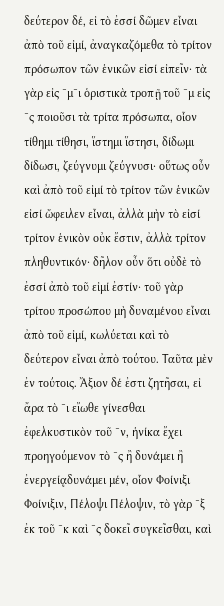δεύτερον δέ, εἰ τὸ ἐσσί δῶμεν εἶναι ἀπὸ τοῦ εἰμί, ἀναγκαζόμεθα τὸ τρίτον πρόσωπον τῶν ἑνικῶν εἰσί εἰπεῖν· τὰ γὰρ εἰς ˉμˉι ὁριστικὰ τροπῇ τοῦ ˉμ εἰς ˉς ποιοῦσι τὰ τρίτα πρόσωπα, οἷον τίθημι τίθησι, ἵστημι ἵστησι, δίδωμι δίδωσι, ζεύγνυμι ζεύγνυσι· οὕτως οὖν καὶ ἀπὸ τοῦ εἰμί τὸ τρίτον τῶν ἑνικῶν εἰσί ὤφειλεν εἶναι, ἀλλὰ μὴν τὸ εἰσί τρίτον ἑνικὸν οὐκ ἔστιν, ἀλλὰ τρίτον πληθυντικόν· δῆλον οὖν ὅτι οὐδὲ τὸ ἐσσί ἀπὸ τοῦ εἰμί ἐστίν· τοῦ γὰρ τρίτου προσώπου μὴ δυναμένου εἶναι ἀπὸ τοῦ εἰμί, κωλύεται καὶ τὸ δεύτερον εἶναι ἀπὸ τούτου. Ταῦτα μὲν ἐν τούτοις. Ἄξιον δέ ἐστι ζητῆσαι, εἰ ἄρα τὸ ˉι εἴωθε γίνεσθαι ἐφελκυστικὸν τοῦ ˉν, ἡνίκα ἔχει προηγούμενον τὸ ˉς ἢ δυνάμει ἢ ἐνεργείᾳδυνάμει μέν, οἷον Φοίνιξι Φοίνιξιν, Πέλοψι Πέλοψιν, τὸ γὰρ ˉξ ἐκ τοῦ ˉκ καὶ ˉς δοκεῖ συγκεῖσθαι, καὶ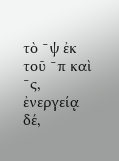τὸ ˉψ ἐκ τοῦ ˉπ καὶ ˉς, ἐνεργείᾳ δέ,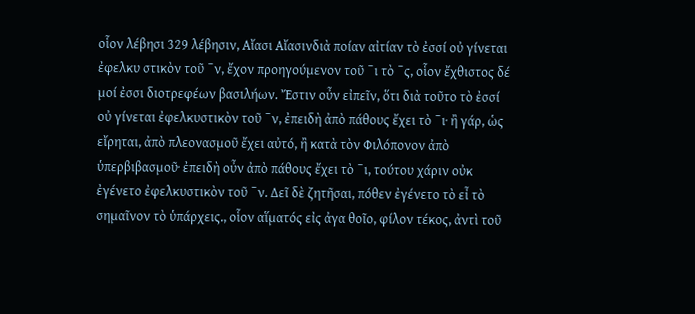οἷον λέβησι 329 λέβησιν, Αἴασι Αἴασινδιὰ ποίαν αἰτίαν τὸ ἐσσί οὐ γίνεται ἐφελκυ στικὸν τοῦ ˉν, ἔχον προηγούμενον τοῦ ˉι τὸ ˉς, οἷον ἔχθιστος δέ μοί ἐσσι διοτρεφέων βασιλήων. Ἔστιν οὖν εἰπεῖν, ὅτι διὰ τοῦτο τὸ ἐσσί οὐ γίνεται ἐφελκυστικὸν τοῦ ˉν, ἐπειδὴ ἀπὸ πάθους ἔχει τὸ ˉι· ἢ γάρ, ὡς εἴρηται, ἀπὸ πλεονασμοῦ ἔχει αὐτό, ἢ κατὰ τὸν Φιλόπονον ἀπὸ ὑπερβιβασμοῦ· ἐπειδὴ οὖν ἀπὸ πάθους ἔχει τὸ ˉι, τούτου χάριν οὐκ ἐγένετο ἐφελκυστικὸν τοῦ ˉν. Δεῖ δὲ ζητῆσαι, πόθεν ἐγένετο τὸ εἶ τὸ σημαῖνον τὸ ὑπάρχεις., οἷον αἵματός εἰς ἀγα θοῖο, φίλον τέκος, ἀντὶ τοῦ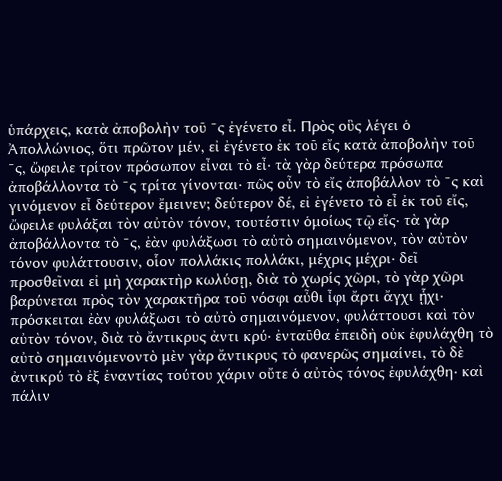ὑπάρχεις, κατὰ ἀποβολὴν τοῦ ˉς ἐγένετο εἶ. Πρὸς οὓς λέγει ὁ Ἀπολλώνιος, ὅτι πρῶτον μέν, εἰ ἐγένετο ἐκ τοῦ εἴς κατὰ ἀποβολὴν τοῦ ˉς, ὤφειλε τρίτον πρόσωπον εἶναι τὸ εἶ· τὰ γὰρ δεύτερα πρόσωπα ἀποβάλλοντα τὸ ˉς τρίτα γίνονται· πῶς οὖν τὸ εἴς ἀποβάλλον τὸ ˉς καὶ γινόμενον εἶ δεύτερον ἔμεινεν; δεύτερον δέ, εἰ ἐγένετο τὸ εἶ ἐκ τοῦ εἴς, ὤφειλε φυλάξαι τὸν αὐτὸν τόνον, τουτέστιν ὁμοίως τῷ εἴς· τὰ γὰρ ἀποβάλλοντα τὸ ˉς, ἐὰν φυλάξωσι τὸ αὐτὸ σημαινόμενον, τὸν αὐτὸν τόνον φυλάττουσιν, οἷον πολλάκις πολλάκι, μέχρις μέχρι· δεῖ προσθεῖναι εἰ μὴ χαρακτὴρ κωλύσῃ, διὰ τὸ χωρίς χῶρι, τὸ γὰρ χῶρι βαρύνεται πρὸς τὸν χαρακτῆρα τοῦ νόσφι αὖθι ἶφι ἄρτι ἄγχι ᾗχι· πρόσκειται ἐὰν φυλάξωσι τὸ αὐτὸ σημαινόμενον, φυλάττουσι καὶ τὸν αὐτὸν τόνον, διὰ τὸ ἄντικρυς ἀντι κρύ· ἐνταῦθα ἐπειδὴ οὐκ ἐφυλάχθη τὸ αὐτὸ σημαινόμενοντὸ μὲν γὰρ ἄντικρυς τὸ φανερῶς σημαίνει, τὸ δὲ ἀντικρύ τὸ ἐξ ἐναντίας τούτου χάριν οὔτε ὁ αὐτὸς τόνος ἐφυλάχθη· καὶ πάλιν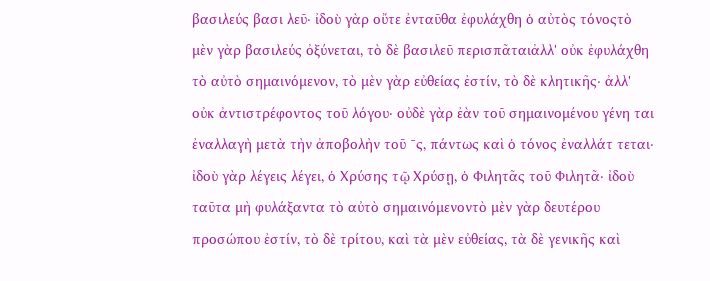βασιλεύς βασι λεῦ· ἰδοὺ γὰρ οὔτε ἐνταῦθα ἐφυλάχθη ὁ αὐτὸς τόνοςτὸ μὲν γὰρ βασιλεύς ὀξύνεται, τὸ δὲ βασιλεῦ περισπᾶταιἀλλ' οὐκ ἐφυλάχθη τὸ αὐτὸ σημαινόμενον, τὸ μὲν γὰρ εὐθείας ἐστίν, τὸ δὲ κλητικῆς· ἀλλ' οὐκ ἀντιστρέφοντος τοῦ λόγου· οὐδὲ γὰρ ἐὰν τοῦ σημαινομένου γένη ται ἐναλλαγὴ μετὰ τὴν ἀποβολὴν τοῦ ˉς, πάντως καὶ ὁ τόνος ἐναλλάτ τεται· ἰδοὺ γὰρ λέγεις λέγει, ὁ Χρύσης τῷ Χρύσῃ, ὁ Φιλητᾶς τοῦ Φιλητᾶ· ἰδοὺ ταῦτα μὴ φυλάξαντα τὸ αὐτὸ σημαινόμενοντὸ μὲν γὰρ δευτέρου προσώπου ἐστίν, τὸ δὲ τρίτου, καὶ τὰ μὲν εὐθείας, τὰ δὲ γενικῆς καὶ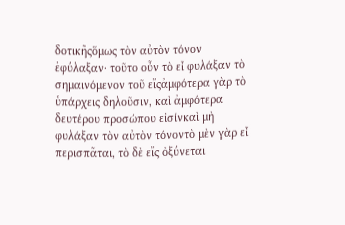δοτικῆςὅμως τὸν αὐτὸν τόνον ἐφύλαξαν· τοῦτο οὖν τὸ εἶ φυλάξαν τὸ σημαινόμενον τοῦ εἴςἀμφότερα γὰρ τὸ ὑπάρχεις δηλοῦσιν, καὶ ἀμφότερα δευτέρου προσώπου εἰσίνκαὶ μὴ φυλάξαν τὸν αὐτὸν τόνοντὸ μὲν γὰρ εἶ περισπᾶται, τὸ δὲ εἴς ὀξύνεται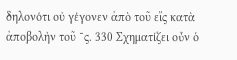δηλονότι οὐ γέγονεν ἀπὸ τοῦ εἴς κατὰ ἀποβολὴν τοῦ ˉς. 330 Σχηματίζει οὖν ὁ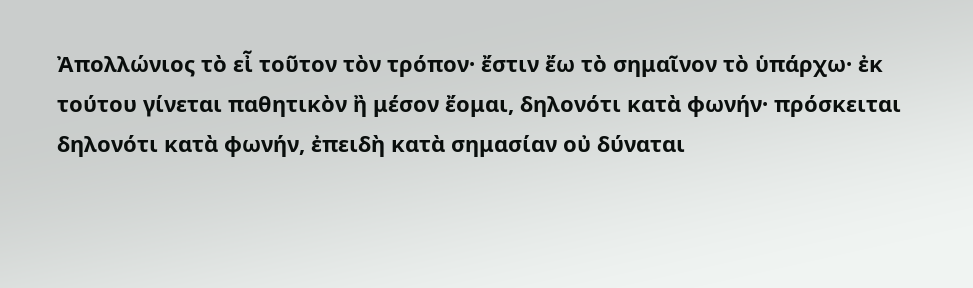Ἀπολλώνιος τὸ εἶ τοῦτον τὸν τρόπον· ἔστιν ἔω τὸ σημαῖνον τὸ ὑπάρχω· ἐκ τούτου γίνεται παθητικὸν ἢ μέσον ἔομαι, δηλονότι κατὰ φωνήν· πρόσκειται δηλονότι κατὰ φωνήν, ἐπειδὴ κατὰ σημασίαν οὐ δύναται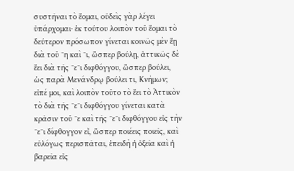συστῆναι τὸ ἔομαι, οὐδεὶς γὰρ λέγει ὑπάρχομαι· ἐκ τούτου λοιπὸν τοῦ ἔομαι τὸ δεύτερον πρόσωπον γίνεται κοινῶς μὲν ἔῃ διὰ τοῦ ˉη καὶ ˉι, ὥσπερ βούλῃ, ἀττικῶς δὲ ἔει διὰ τῆς ˉεˉι διφθόγγου, ὥσπερ βούλει, ὡς παρὰ Μενάνδρῳ βούλει τι, Κνήμων; εἰπέ μοι, καὶ λοιπὸν τοῦτο τὸ ἔει τὸ Ἀττικὸν τὸ διὰ τῆς ˉεˉι διφθόγγου γίνεται κατὰ κρᾶσιν τοῦ ˉε καὶ τῆς ˉεˉι διφθόγγου εἰς τὴν ˉεˉι δίφθογγον εἶ, ὥσπερ ποιέεις ποιεῖς, καὶ εὐλόγως περισπᾶται, ἐπειδὴ ἡ ὀξεῖα καὶ ἡ βαρεῖα εἰς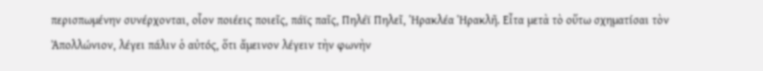περισπωμένην συνέρχονται, οἷον ποιέεις ποιεῖς, πάϊς παῖς, Πηλέϊ Πηλεῖ, Ἡρακλέα Ἡρακλῆ. Εἶτα μετὰ τὸ οὕτω σχηματίσαι τὸν Ἀπολλώνιον, λέγει πάλιν ὁ αὐτός, ὅτι ἄμεινον λέγειν τὴν φωνὴν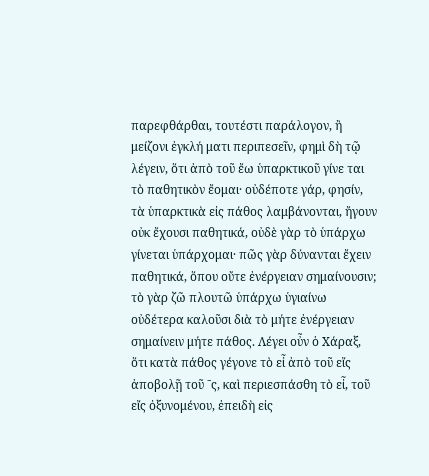παρεφθάρθαι, τουτέστι παράλογον, ἢ μείζονι ἐγκλή ματι περιπεσεῖν, φημὶ δὴ τῷ λέγειν, ὅτι ἀπὸ τοῦ ἔω ὑπαρκτικοῦ γίνε ται τὸ παθητικὸν ἔομαι· οὐδέποτε γάρ, φησίν, τὰ ὑπαρκτικὰ εἰς πάθος λαμβάνονται, ἤγουν οὐκ ἔχουσι παθητικά, οὐδὲ γὰρ τὸ ὑπάρχω γίνεται ὑπάρχομαι· πῶς γὰρ δύνανται ἔχειν παθητικά, ὅπου οὔτε ἐνέργειαν σημαίνουσιν; τὸ γὰρ ζῶ πλουτῶ ὑπάρχω ὑγιαίνω οὐδέτερα καλοῦσι διὰ τὸ μήτε ἐνέργειαν σημαίνειν μήτε πάθος. Λέγει οὖν ὁ Χάραξ, ὅτι κατὰ πάθος γέγονε τὸ εἶ ἀπὸ τοῦ εἴς ἀποβολῇ τοῦ ˉς, καὶ περιεσπάσθη τὸ εἶ, τοῦ εἴς ὀξυνομένου, ἐπειδὴ εἰς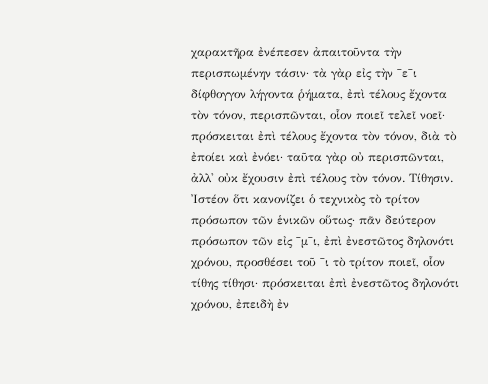χαρακτῆρα ἐνέπεσεν ἀπαιτοῦντα τὴν περισπωμένην τάσιν· τὰ γὰρ εἰς τὴν ˉεˉι δίφθογγον λήγοντα ῥήματα, ἐπὶ τέλους ἔχοντα τὸν τόνον, περισπῶνται, οἷον ποιεῖ τελεῖ νοεῖ· πρόσκειται ἐπὶ τέλους ἔχοντα τὸν τόνον, διὰ τὸ ἐποίει καὶ ἐνόει· ταῦτα γὰρ οὐ περισπῶνται, ἀλλ' οὐκ ἔχουσιν ἐπὶ τέλους τὸν τόνον. Τίθησιν. Ἰστέον ὅτι κανονίζει ὁ τεχνικὸς τὸ τρίτον πρόσωπον τῶν ἑνικῶν οὕτως· πᾶν δεύτερον πρόσωπον τῶν εἰς ˉμˉι, ἐπὶ ἐνεστῶτος δηλονότι χρόνου, προσθέσει τοῦ ˉι τὸ τρίτον ποιεῖ, οἷον τίθης τίθησι· πρόσκειται ἐπὶ ἐνεστῶτος δηλονότι χρόνου, ἐπειδὴ ἐν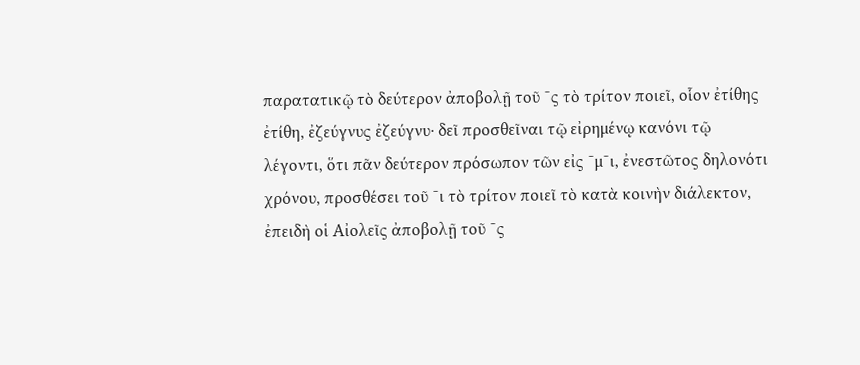παρατατικῷ τὸ δεύτερον ἀποβολῇ τοῦ ˉς τὸ τρίτον ποιεῖ, οἷον ἐτίθης ἐτίθη, ἐζεύγνυς ἐζεύγνυ· δεῖ προσθεῖναι τῷ εἰρημένῳ κανόνι τῷ λέγοντι, ὅτι πᾶν δεύτερον πρόσωπον τῶν εἰς ˉμˉι, ἐνεστῶτος δηλονότι χρόνου, προσθέσει τοῦ ˉι τὸ τρίτον ποιεῖ τὸ κατὰ κοινὴν διάλεκτον, ἐπειδὴ οἱ Αἰολεῖς ἀποβολῇ τοῦ ˉς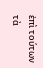ἐπὶ τούτων τὰ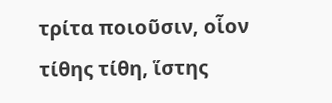τρίτα ποιοῦσιν, οἷον τίθης τίθη, ἵστης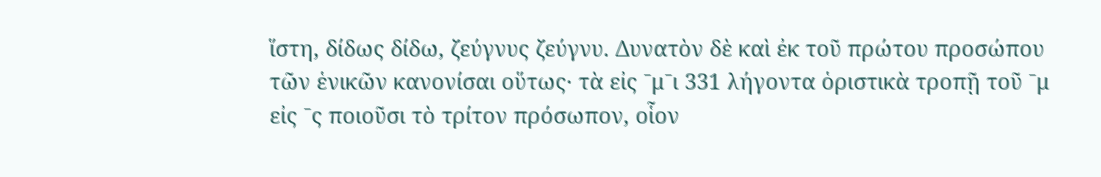ἵστη, δίδως δίδω, ζεύγνυς ζεύγνυ. Δυνατὸν δὲ καὶ ἐκ τοῦ πρώτου προσώπου τῶν ἑνικῶν κανονίσαι οὕτως· τὰ εἰς ˉμˉι 331 λήγοντα ὁριστικὰ τροπῇ τοῦ ˉμ εἰς ˉς ποιοῦσι τὸ τρίτον πρόσωπον, οἷον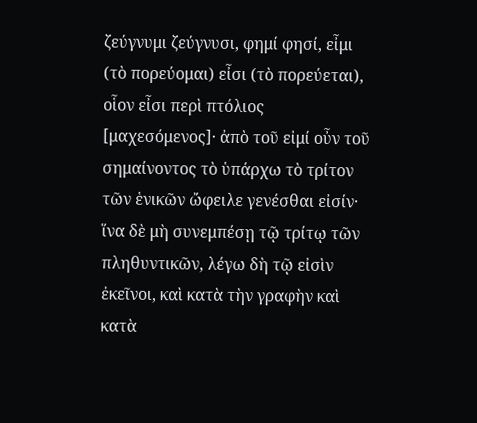ζεύγνυμι ζεύγνυσι, φημί φησί, εἶμι (τὸ πορεύομαι) εἶσι (τὸ πορεύεται), οἷον εἶσι περὶ πτόλιος [μαχεσόμενος]· ἀπὸ τοῦ εἰμί οὖν τοῦ σημαίνοντος τὸ ὑπάρχω τὸ τρίτον τῶν ἑνικῶν ὤφειλε γενέσθαι εἰσίν· ἵνα δὲ μὴ συνεμπέσῃ τῷ τρίτῳ τῶν πληθυντικῶν, λέγω δὴ τῷ εἰσὶν ἐκεῖνοι, καὶ κατὰ τὴν γραφὴν καὶ κατὰ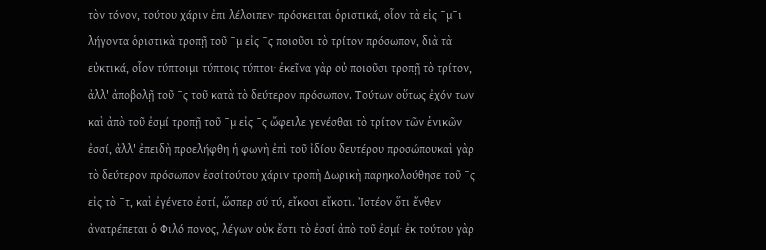τὸν τόνον, τούτου χάριν ἐπι λέλοιπεν· πρόσκειται ὁριστικά, οἷον τὰ εἰς ˉμˉι λήγοντα ὁριστικὰ τροπῇ τοῦ ˉμ εἰς ˉς ποιοῦσι τὸ τρίτον πρόσωπον, διὰ τὰ εὐκτικά, οἷον τύπτοιμι τύπτοις τύπτοι· ἐκεῖνα γὰρ οὐ ποιοῦσι τροπῇ τὸ τρίτον, ἀλλ' ἀποβολῇ τοῦ ˉς τοῦ κατὰ τὸ δεύτερον πρόσωπον. Τούτων οὕτως ἐχόν των καὶ ἀπὸ τοῦ ἐσμί τροπῇ τοῦ ˉμ εἰς ˉς ὤφειλε γενέσθαι τὸ τρίτον τῶν ἑνικῶν ἐσσί, ἀλλ' ἐπειδὴ προελήφθη ἡ φωνὴ ἐπὶ τοῦ ἰδίου δευτέρου προσώπουκαὶ γὰρ τὸ δεύτερον πρόσωπον ἐσσίτούτου χάριν τροπὴ Δωρικὴ παρηκολούθησε τοῦ ˉς εἰς τὸ ˉτ, καὶ ἐγένετο ἐστί, ὥσπερ σύ τύ, εἴκοσι εἴκοτι. Ἰστέον ὅτι ἔνθεν ἀνατρέπεται ὁ Φιλό πονος, λέγων οὐκ ἔστι τὸ ἐσσί ἀπὸ τοῦ ἐσμί· ἐκ τούτου γὰρ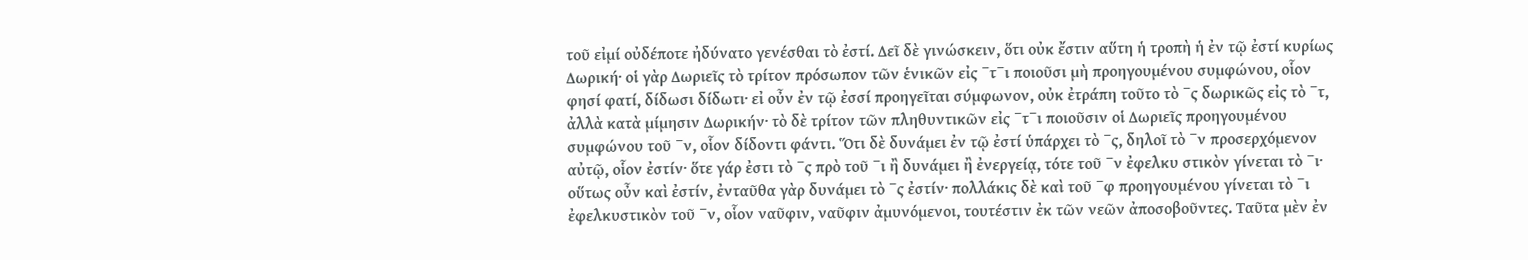τοῦ εἰμί οὐδέποτε ἠδύνατο γενέσθαι τὸ ἐστί. Δεῖ δὲ γινώσκειν, ὅτι οὐκ ἔστιν αὕτη ἡ τροπὴ ἡ ἐν τῷ ἐστί κυρίως Δωρική· οἱ γὰρ Δωριεῖς τὸ τρίτον πρόσωπον τῶν ἑνικῶν εἰς ˉτˉι ποιοῦσι μὴ προηγουμένου συμφώνου, οἷον φησί φατί, δίδωσι δίδωτι· εἰ οὖν ἐν τῷ ἐσσί προηγεῖται σύμφωνον, οὐκ ἐτράπη τοῦτο τὸ ˉς δωρικῶς εἰς τὸ ˉτ, ἀλλὰ κατὰ μίμησιν Δωρικήν· τὸ δὲ τρίτον τῶν πληθυντικῶν εἰς ˉτˉι ποιοῦσιν οἱ Δωριεῖς προηγουμένου συμφώνου τοῦ ˉν, οἷον δίδοντι φάντι. Ὅτι δὲ δυνάμει ἐν τῷ ἐστί ὑπάρχει τὸ ˉς, δηλοῖ τὸ ˉν προσερχόμενον αὐτῷ, οἷον ἐστίν· ὅτε γάρ ἐστι τὸ ˉς πρὸ τοῦ ˉι ἢ δυνάμει ἢ ἐνεργείᾳ, τότε τοῦ ˉν ἐφελκυ στικὸν γίνεται τὸ ˉι· οὕτως οὖν καὶ ἐστίν, ἐνταῦθα γὰρ δυνάμει τὸ ˉς ἐστίν· πολλάκις δὲ καὶ τοῦ ˉφ προηγουμένου γίνεται τὸ ˉι ἐφελκυστικὸν τοῦ ˉν, οἷον ναῦφιν, ναῦφιν ἀμυνόμενοι, τουτέστιν ἐκ τῶν νεῶν ἀποσοβοῦντες. Ταῦτα μὲν ἐν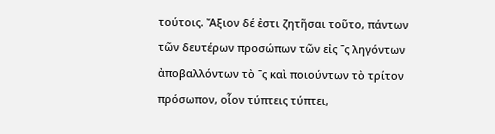τούτοις. Ἄξιον δέ ἐστι ζητῆσαι τοῦτο, πάντων τῶν δευτέρων προσώπων τῶν εἰς ˉς ληγόντων ἀποβαλλόντων τὸ ˉς καὶ ποιούντων τὸ τρίτον πρόσωπον, οἷον τύπτεις τύπτει,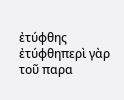ἐτύφθης ἐτύφθηπερὶ γὰρ τοῦ παρα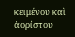κειμένου καὶ ἀορίστου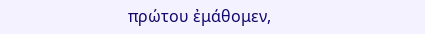πρώτου ἐμάθομεν,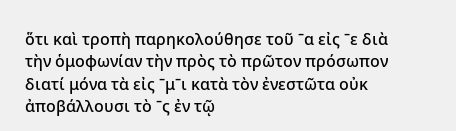ὅτι καὶ τροπὴ παρηκολούθησε τοῦ ˉα εἰς ˉε διὰ τὴν ὁμοφωνίαν τὴν πρὸς τὸ πρῶτον πρόσωπον διατί μόνα τὰ εἰς ˉμˉι κατὰ τὸν ἐνεστῶτα οὐκ ἀποβάλλουσι τὸ ˉς ἐν τῷ